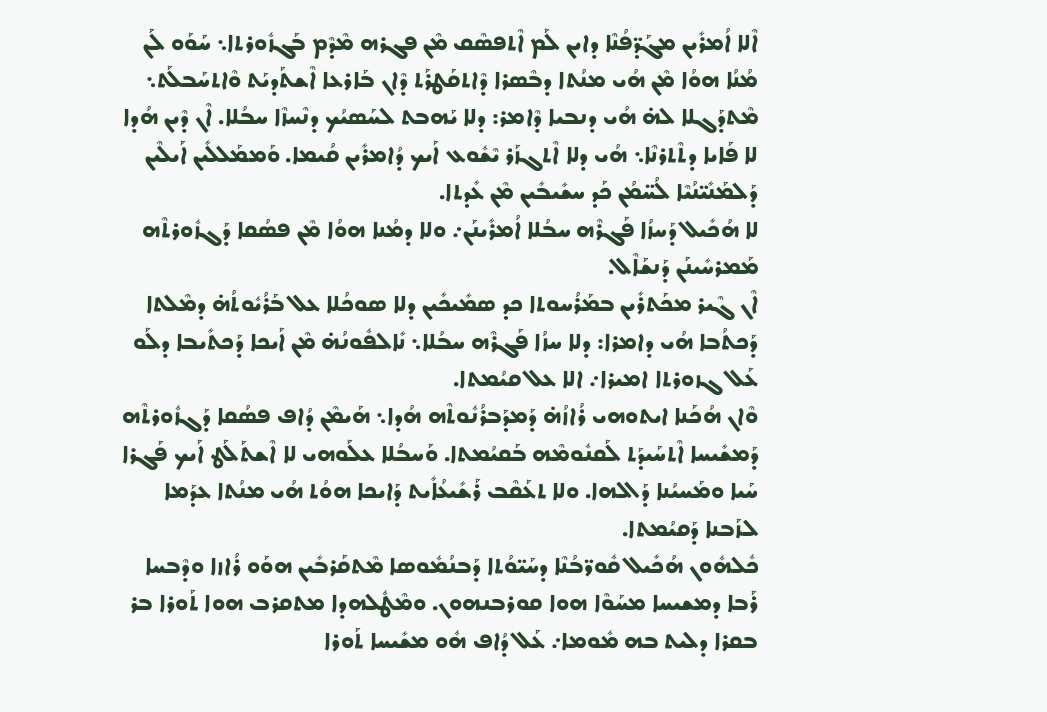ܐܶܠܐ ܐܳܡܪܺܝܢ ܡܓܰܕ̈ܦܳܢܶܐ ܕܐܝܢ ܠܰܡ ܐܶܬܦܣܶܩ ܡܶܢ ܦܓܪܗ ܡܶܕܶܡ ܒܰܓܙܽܘܪܬܐ܆ ܚܰܘܰܘ ܠܰܢ ܡܳܢܳܐ ܗܘܳܐ ܡܶܢ ܗܳܝ ܡܢܳܬܐ ܕܒܶܣܪܐ ܕܶܐܬܩܰܛܪܰܬ ܕܶܐܢ ܒܰܐܪܥܐ ܐܶܫܬܰܕܝܰܬ ܘܶܐܬܚܰܒܠܰܬ܆ ܡܶܬܕܰܓܠܐ ܠܗ̇ ܗܳܝ ܕܢܒܝܐ ܕܶܐܡܪ: ܕܠܐ ܝܰܗܒܬ ܠܚܰܣܝܳܟ ܕܢܶܚܙܶܐ ܚܒܳܠܐ. ܐܶܢ ܕܶܝܢ ܗܳܕܐ ܠܐ ܦܰܐܝܐ ܕܬܶܬܪܢܶܐ܆ ܗܳܝ ܕܠܐ ܐܶܬܓܙܰܪ ܝܶܫܽܘܥ ܐܰܝܟ ܕܳܐܡܪܺܝܢ ܩܳܝܡܐ. ܘܰܡܡܰܠܠܺܝܢ ܐܰܝܠܶܝܢ ܕܰܠܡܰܢܺܝ̈ܢܳܝܶܐ ܠܳܚ̈ܡܳܢ ܟܰܕ ܚܫܺܝܒܺܝܢ ܡܶܢ ܥܺܕܬܐ.
ܠܐ ܗܳܟܺܝܠ ܕܰܚܙܳܐ ܦܰܓܪܶܗ ܚܒܳܠܐ ܐܳܡܪܺܝܢܰܢ܇ ܘܠܐ ܕܡܳܢܐ ܗܘܳܐ ܡܶܢ ܦܣܳܩܐ ܕܰܓܙܽܘܪܬܶܗ ܡܰܡܪܚܺܝܢܰܢ ܕܰܢܫܰܐܶܠ.
ܐܶܢ ܓܶܝܪ ܡܟܰܬܪܺܝܢ ܒܡܰܪܳܚܘܬܐ ܟܕ ܣܡܺܝܟܺܝܢ ܕܠܐ ܣܘܟܳܠܐ ܥܠ ܒܰܪܳܝܽܘܬܳܗ̇ ܕܡܶܠܬܐ ܕܰܟܬܳܒܐ ܗܳܝ ܕܐܡܪܐ: ܕܠܐ ܚܙܳܐ ܦܰܓܪܶܗ ܚܒܳܠܐ܆ ܢܺܐܠܦܽܘܢܳܗ̇ ܡܶܢ ܐܰܝܟܐ ܕܰܟܬܺܝܒܐ ܕܠܰܘ ܥܰܠ ܓܙܘܪܬܐ ܐܡܝܪܐ܇ ܐܠܐ ܥܠ ܩܝܳܡܬܐ.
ܘܶܐܢ ܗܳܟܰܢܐ ܐܝܬܘܗܝ ܪܳܐܙܳܗ̇ ܕܰܡܕܰܒܪܳܢܽܘܬܶܗ ܗܳܕܐ܆ ܗܰܝܡܶܢ ܕܳܐܦ ܦܣܳܩܐ ܕܰܓܙܽܘܪܬܶܗ ܕܰܡܫܺܝܚܐ ܐܶܬܚܰܝܕܰܬ ܠܰܩܢܽܘܡܶܗ ܒܰܩܝܳܡܬܐ. ܘܰܚܒܳܠܐ ܥܠܰܘܗܝ ܠܐ ܐܶܫܬܰܠܰܛ ܐܰܝܟ ܦܰܓܪܐ ܚܰܝܐ ܘܡܰܚܝܳܢܐ ܕܰܐܠܗܐ. ܘܠܐ ܬܥܰܩܶܒ ܪܰܫܺܝܥܳܐܺܝܬ ܕܰܐܝܟܐ ܗܘܳܬ ܗܳܝ ܡܢܳܬܐ ܥܕܰܡܐ ܠܙܰܒܢܐ ܕܰܩܝܳܡܬܐ.
ܟܽܠܗܽܘܢ ܗܳܟܺܝܠ ܩܽܘܖ̈ܒܳܢܶܐ ܕܚܰܝ̈ܘܳܬܐ ܕܰܒܢܳܡܽܘܣܐ ܡܶܬܩܰܪܒܺܝܢ ܗܘܰܘ ܪܳܐܙܐ ܘܕܶܒܚܐ ܪܰܒܐ ܕܡܫܝܚܐ ܡܚܰܘܶܐ ܗܘܐ ܩܘܪܒܢܗܘܢ. ܘܡܶܛܽܠܗܕܐ ܡܬܩܪܒ ܗܘܐ ܬܰܘܪܐ ܒܪ ܒܩܪܐ ܕܠܝܬ ܒܗ ܡܽܘܡܐ܇ ܥܰܠ ܕܳܐܦ ܗܽܘ ܡܫܺܝܚܐ ܬܰܘܪܐ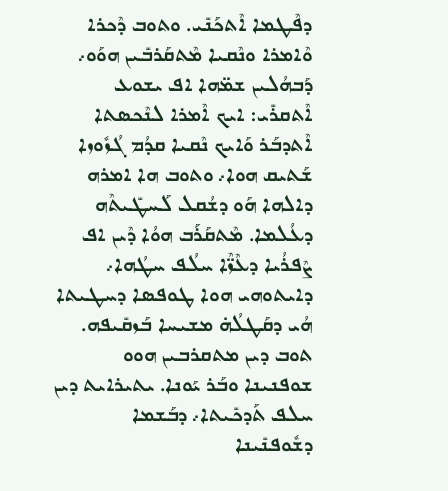ܕܦܶܛܡܐ ܐܶܬܟܰܢܺܝ. ܘܬܘܒ ܕܶܟܪܐ ܘܶܐܡܪܐ ܘܢܶܩܝܐ ܡܶܬܩܰܪܒܺܝܢ ܗܘܰܘ܇ ܕܰܒܗܳܠܝܢ ܫܡ̈ܗܐ ܐܦ ܝܫܘܥ ܐܶܬܩܪܺܝ: ܐܝܟ ܐܶܡܪܐ ܠܢܶܟܣܬܐ ܐܶܬܕܒܰܪ ܘܰܐܝܟ ܢܶܩܝܐ ܩܕܳܡ ܓܳܙܽܘܙܐ ܫܰܬܝܩ ܗܘܐ܇ ܘܬܘܒ ܗܐ ܐܡܪܗ ܕܐܠܗܐ ܗܰܘ ܕܫܳܩܠ ܠܰܚܛܺܝܬܶܗ ܕܥܳܠܡܐ. ܡܶܬܩܰܪܰܒ ܗܘܳܐ ܕܶܝܢ ܐܦ ܨܶܦܪܳܝܐ ܕܥܶܙ̈ܶܐ ܚܠܳܦ ܚܛܳܗܐ܇ ܕܐܝܬܘܗܝ ܗܘܐ ܛܘܦܣܐ ܕܚܛܝܬܐ ܗܳܝ ܕܩܰܛܠܳܗ̇ ܡܫܝܚܐ ܒܰܙܩܺܝܦܗ. ܬܘܒ ܕܝܢ ܡܬܩܪܒܝܢ ܗܘܘ ܫܘܦܢܝܢܐ ܘܒܰܪ ܝܰܘܢܐ. ܝܬܝܪܐܝܬ ܕܝܢ ܚܠܦ ܬܰܕܟܺܝܬܐ܇ ܕܒܰܫܡܐ ܕܫܽܘܦܢܺܝܢܐ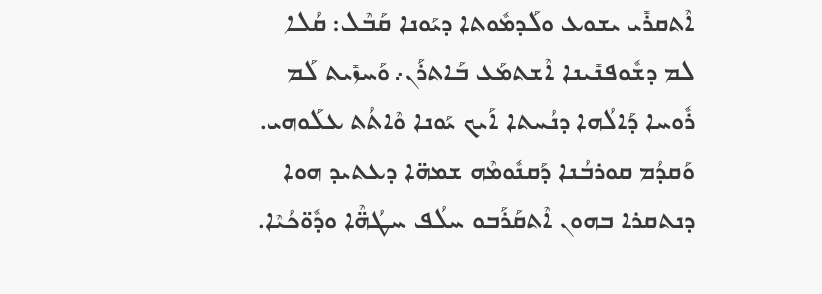ܐܶܬܩܪܺܝ ܝܫܘܥ ܘܠܰܕܡܽܘܬܐ ܕܝܰܘܢܐ ܩܰܒܶܠ: ܩܳܠܐ ܠܡ ܕܫܽܘܦܢܺܝܢܐ ܐܶܫܬܡܰܥ ܒܰܐܬܪܰܢ܇ ܘܰܚܙܺܝܬ ܠܰܡ ܪܽܘܚܐ ܕܰܐܠܳܗܐ ܕܢܳܚܬܐ ܐܰܝܟ ܝܰܘܢܐ ܘܶܐܬܳܬ ܥܠܰܘܗܝ. ܘܰܩܕܳܡ ܩܘܪܒܳܢܐ ܕܰܩܢܽܘܡܶܗ ܫܡܗ̈ܐ ܕܥܬܝܕ ܗܘܐ ܕܢܬܩܪܐ ܒܗܘܢ ܐܶܬܩܰܪܰܒܘ ܚܠܳܦ ܚܛܳܗ̈ܶܐ ܘܕܽܘ̈ܟܳܝܶܐ.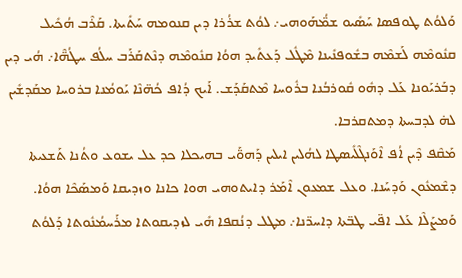ܘܰܠܘܳܬ ܛܘܦܣܐ ܚܰܣܺܝܘ ܫܡ̈ܳܗܰܘܗܝ܇ ܠܘܳܬ ܫܪܳܪܐ ܕܝܢ ܩܢܘܡܗ ܚܰܬܺܝܬܐ. ܩܰܪܶܒ ܗܳܟܺܝܠ ܩܢܽܘܡܶܗ ܠܰܫܡܶܗ ܒܫܽܘܦܢܺܝܢܐ ܡܶܛܽܠ ܕܰܥܬܺܝܕ ܗܘܳܐ ܩܢܽܘܡܶܗ ܕܢܶܬܩܰܪܰܒ ܚܠܳܦ ܚܛܳܗ̈ܶܐ܇ ܗܳܝ ܕܝܢ ܕܒܰܪܝܰܘܢܐ ܥܰܠ ܕܗܽܘ ܩܽܘܪܒܳܢܐ ܒܪܽܘܚܐ ܡܶܬܩܰܕܰܫ. ܐܰܝܟ ܕܳܐܦ ܟܳܗ̈ܢܶܐ ܝܰܘܡܳܢܐ ܒܪܘܚܐ ܡܩܰܕܫܺܝܢ ܠܗ̇ ܠܕܒܚܬܐ ܕܡܬܩܪܒܐ.
ܡܰܩܶܦ ܕܶܝܢ ܐܳܦ ܐܶܘܰܢܓܶܠܺܝܣܛܐ ܠܗܳܠܝܢ ܐܝܠܝܢ ܕܰܗܘ̈ܰܝ ܒܗܝܟܠܐ ܟܕ ܥܠ ܝܫܘܥ ܘܬܳܢܐ ܬܰܫܥܝܬܐ ܕܫܶܡܥܽܘܢ ܘܰܕܚܰܢܐ. ܘܥܠ ܫܡܥܘܢ ܐܶܡܰܪ ܕܐܝܬܘܗܝ ܗܘܐ ܟܐܢܐ ܘܙܕܝܩܐ ܘܰܡܣܰܟܶܐ ܗܘܳܐ. ܘܰܡܨܰܠܶܐ ܥܰܠ ܐܦ̈ܝ ܛܒ̈ܬܐ ܕܐܚܖ̈ܢܐ܇ ܡܛܠ ܕܢܳܩܦܐ ܗܺܝ ܠܙܕܝܩܘܬܐ ܡܪܰܚܡܳܢܽܘܬܐ ܕܰܠܘܳܬ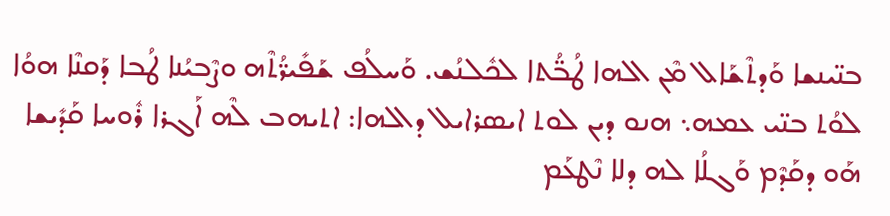ܒܢ̈ܝܢܫܐ ܘܰܕܬܶܫܰܐܠ ܡܶܢ ܐܠܗܐ ܛܳܒ̈ܳܬܐ ܠܟܽܠܢܳܫ. ܘܰܚܠܳܦ ܫܰܦܺܝܖ̈ܳܬܶܗ ܘܨܶܒܝܳܢܐ ܛܳܒܐ ܕܰܩܢܶܐ ܗܘܳܐ ܠܘܳܬ ܒܢ̈ܝ ܥܡܗ܆ ܗܢܘ ܕܝܢ ܠܘܬ ܐܝܣܪܐܝܠ ܕܐܠܗܐ: ܐܬܝܗܒ ܠܶܗ ܐܰܓܪܐ ܪܽܘܚܐ ܩܰܕܺܝܫܐ ܗܰܘ ܕܩܰܕܶܡ ܘܰܓܠܳܐ ܠܗ ܕܠܐ ܢܶܛܥܰܡ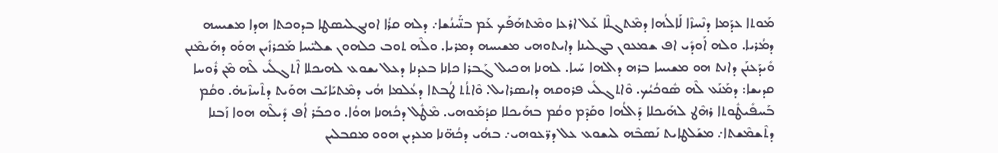ܡܰܘܬܐ ܥܕܰܡܐ ܕܢܶܚܙܶܐ ܠܰܐܠܳܗܐ ܕܡܶܬܓܠܶܐ ܥܰܠ ܐܪܥܐ ܘܡܶܬܗܰܦܰܟ ܥܰܡ ܒܢ̈ܰܝܢܳܫܐ܇ ܕܠܗ ܩܪܳܐ ܐܘܢܓܠܝܣܛܐ ܒܕܘܟܬܐ ܗܕܐ ܡܫܝܚܗ ܕܡܳܪܝܐ. ܘܠܗ ܐܰܘܕܺܝ ܐܦ ܫܡܥܘܢ ܒܓܠܝܢܐ ܕܐܝܬܘܗܝ ܡܫܝܚܗ ܕܡܪܝܐ. ܘܠܶܗ ܬܘܒ ܟܠܗܘܢ ܫܠܝ̈ܚܐ ܡܰܟܪܙܺܝܢ ܗܘܰܘ ܕܗܰܝܡܶܢܢ ܘܺܝܕܰܥܢܰܢ ܕܐܢܬ ܗܘ ܡܫܝܚܐ ܒܪܗ ܕܐܠܗܐ ܚܰܝܐ. ܠܗܢܐ ܗܟܝܠ ܓܰܒܪܐ ܟܐܢܐ ܒܥܕܢܐ ܕܥܠ ܝܫܘܥ ܠܗܝܟܠܐ ܐܶܬܓܠܺܝ ܠܶܗ ܡܶܢ ܪܽܘܚܐ ܩܕܝܫܐ: ܕܡܰܢܰܥ ܠܶܗ ܣܽܘܟܳܝܳܟ. ܘܶܐܬܓܠܺܝ ܦܪܘܩܗ ܕܐܝܣܪܐܝܠ. ܘܶܐܬܳܬ ܛܳܒܬܐ ܕܥܳܠܡܐ ܗܳܝ ܕܡܶܬܝܰܐܝܰܒ ܗܘܰܝܬ ܕܬܶܚܙܶܝܗ̇. ܘܩܳܡ ܒܰܚܦܺܝܛܽܘܬܐ ܪܗܶܛ ܠܗܰܝܟܠܐ ܕܰܐܠܳܗܐ ܘܩܰܕܶܡ ܘܩܳܡ ܒܗܰܝܟܠܐ ܩܕܳܡܰܘܗܝ. ܡܶܛܽܠ ܕܟܳܗܢܐ ܗܘܳܐ. ܘܟܒܰܪ ܐܳܦ ܕܺܝܠܶܗ ܗܘܐ ܙܰܒܢܐ ܕܬܶܫܡܶܫܬܐ܇ ܡܫܰܠܛܐܝܬ ܢܰܣܒܶܗ ܠܝܫܘܥ ܥܠ ܕܖ̈ܥܘܗܝ܇ ܒܗܳܝ ܕܟܳܗ̈ܢܐ ܡܥܕܝܢ ܗܘܘ ܡܩܒܠܝܢ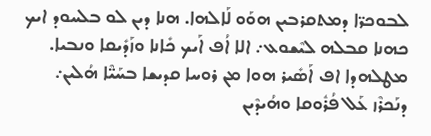ܠܒܘܟܖ̈ܐ ܕܡܬܩܪܒܝܢ ܗܘܰܘ ܠܰܐܠܗܐ. ܗܢܐ ܕܝܢ ܠܘ ܒܠܚܘܕ ܐܝܟ ܟܗܢܐ ܩܒܠܗ ܠܝܶܫܘܥ܇ ܐܠܐ ܐܳܦ ܐܰܝܟ ܟܺܐܢܐ ܘܙܰܕܺܝܩܐ ܘܢܒܝܐ. ܡܛܠܗܕܐ ܐܦ ܐܰܣܺܝܪ ܗܘܐ ܡܢ ܪܘܚܐ ܩܕܝܫܐ ܒܚܰܝ̈ܶܐ ܗܳܠܝܢ܇ ܕܢܰܟܪܶܙ ܥܰܠ ܦܳܪܽܘܩܐ ܘܗܳܝܕܶܝܢ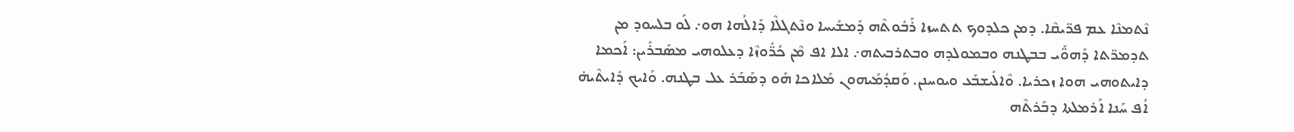ܢܶܬܡܢܶܐ ܥܡ ܦܖ̈ܝܩܶܐ. ܕܡܢ ܟܠܕܘܟ ܬܬܚܙܐ ܪܰܒܽܘܬܶܗ ܕܰܡܫܺܝܚܐ ܘܢܶܬܓܠܶܐ ܕܰܐܠܳܗܐ ܗܘ܇ ܠܰܘ ܒܠܚܘܕ ܡܢ ܬܕܡܖ̈ܬܐ ܕܰܗܘ̈ܰܝ ܒܒܛܢܗ ܘܒܡܘܠܕܗ ܘܒܬܪܒܝܬܗ܇ ܐܠܐ ܐܦ ܡܶܢ ܟܳܖ̈ܽܘܙܶܐ ܕܥܠܘܗܝ ܡܣܰܒܪܺܝܢ: ܐܰܟܡܐ ܕܐܝܬܘܗܝ ܗܘܐ ܙܟܪܝܐ. ܘܶܐܠܺܝܫܒܰܥ ܘܝܘܚܢܢ. ܘܰܩܕܳܡܰܝܗܘܢ ܡܰܠܐܟܐ ܗܰܘ ܕܣܰܒܰܪ ܥܠ ܒܛܢܗ. ܘܰܐܝܟ ܕܺܐܝܬܶܝܗ̇ ܐܳܦ ܚܰܢܐ ܐܰܪܡܠܬܐ ܕܒܰܪܬܶܗ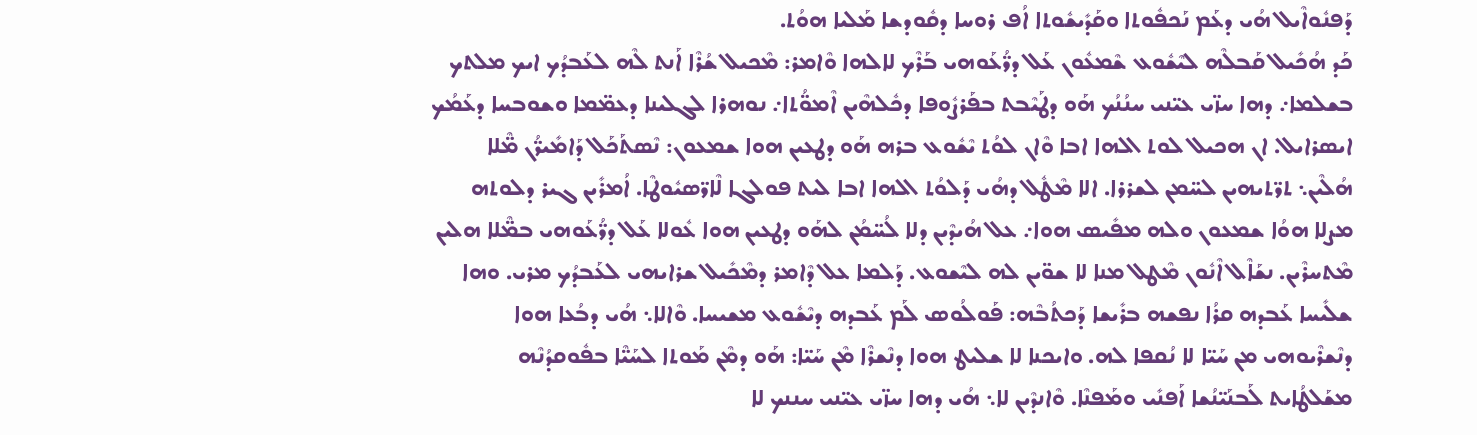ܕܰܦܢܽܘܐܶܝܠ ܗܳܝ ܕܥܰܡ ܢܰܟܦܽܘܬܐ ܘܩܰܕܺܝܫܽܘܬܐ ܐܳܦ ܪܘܚܐ ܕܩܽܘܕܫܐ ܡܰܠܝܐ ܗܘܳܬ.
ܟܰܕ ܗܳܟܺܝܠ ܩܰܒܠܶܗ ܠܝܶܫܽܘܥ ܫܶܡܥܽܘܢ ܥܰܠ ܕܖ̈ܳܥܰܘܗܝ ܒܰܪܶܟ ܠܐܠܗܐ ܘܶܐܡܪ: ܡܶܟܝܠ ܫܳܪܶܐ ܐܰܢܬ ܠܶܗ ܠܥܰܒܕܳܟ ܐܝܟ ܡܠܬܟ ܒܫܠܡܐ܇ ܕܗܐ ܚܙ̈ܝ ܥܝ̈ܢܝ ܚܢܳܢܳܟ ܗܰܘ ܕܛܰܝܶܒܬ ܒܦܰܪܨܽܘܦܐ ܕܟܽܠܗܶܝܢ ܐܶܡܘ̈ܳܬܐ܇ ܢܘܗܪܐ ܠܓܠܝܢܐ ܕܥܡ̈ܡܐ ܘܫܘܒܚܐ ܕܥܰܡܳܟ ܐܝܣܪܐܝܠ. ܐܢ ܗܟܝܠ ܠܘܬ ܐܠܗܐ ܐܒܐ ܘܶܐܢ ܠܘܳܬ ܝܶܫܽܘܥ ܒܪܗ ܗܰܘ ܕܛܥܝܢ ܗܘܐ ܫܡܥܘܢ: ܢܶܣܬܰܟܰܠ ܕܰܐܡܺܝܖ̈ܳܢ ܡ̈ܶܠܐ ܗܳܠܶܝܢ܆ ܬܖ̈ܬܝܗܝܢ ܠܚ̈ܡܢ ܠܫܪܪܐ. ܐܠܐ ܡܶܛܽܠ ܕܗܳܝ ܕܰܠܘܳܬ ܐܠܗܐ ܐܒܐ ܠܝܬ ܦܘܠܓܐ ܠܶܐܖ̈ܣܝܽܘܛܶܐ. ܐܳܡܪܺܝܢ ܓܝܪ ܕܠܘܬܗ ܡܨܠܐ ܗܘܳܐ ܫܡܥܘܢ ܘܠܗ ܡܦܺܝܣ ܗܘܐ܇ ܥܠ ܗܳܝܕܶܝܢ ܕܠܐ ܠܳܚ̈ܡܳܢ ܠܗܰܘ ܕܛܥܝܢ ܗܘܐ ܥܽܘܠܐ ܥܰܠ ܕܖ̈ܳܥܰܘܗܝ ܒܡ̈ܶܠܐ ܗܠܝܢ ܡܶܬܚܪܶܝܢ. ܢܫܰܐܶܠ ܐܶܢܽܘܢ ܡܶܛܠ ܡܢܐ ܠܐ ܫܘ̈ܝܢ ܠܗ ܠܝܶܫܘܥ. ܕܰܠܡܐ ܥܠ ܕܶܐܡܪ ܕܡܶܟܺܝܠ ܫܪܐܝܗܝ ܠܥܰܒܕܳܟ ܡܪܝ. ܘܗܐ ܫܠܺܝܚܐ ܥܰܒܕܗ ܩܪܳܐ ܢܦܫܗ ܒܪܺܝܫܐ ܕܰܟܬܳܒܶܗ: ܦܰܘܠܳܘܣ ܠܰܡ ܥܰܒܕܗ ܕܝܶܫܽܘܥ ܡܫܝܚܐ. ܘܶܐܠܐ܆ ܗܳܝ ܕܒܳܥܐ ܗܘܐ ܕܢܶܫܪܶܝܘܗܝ ܡܢ ܚܰܝ̈ܐ ܠܐ ܢܳܩܦܐ ܠܗ. ܘܐܝܟܢܐ ܠܐ ܫܠܝܛ ܗܘܐ ܕܢܶܫܪܶܐ ܡܶܢ ܚܰܝ̈ܐ: ܗܰܘ ܕܡܶܢ ܡܰܘܬܐ ܠܚܰܝ̈ܶܐ ܒܦܽܘܩܕܳܢܶܗ ܡܫܰܠܛܳܐܝܬ ܠܰܒܢܰܝ̈ܢܳܫܐ ܐܰܦܢܺܝ ܘܡܰܦܢܶܐ. ܘܶܐܢܕܶܝܢ ܠܐ܆ ܗܳܝ ܕܗܐ ܚܙ̈ܝ ܥܝ̈ܢܝ ܚܢܢܟ ܠܐ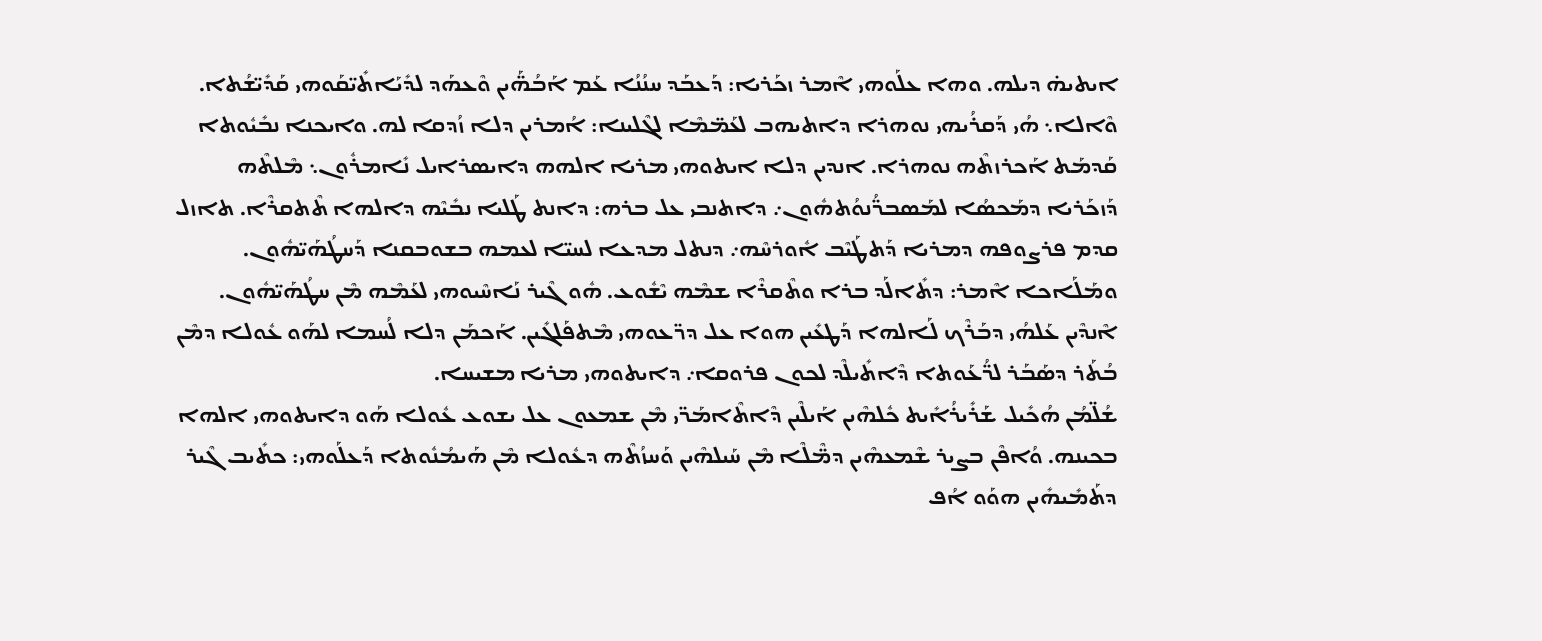ܐܝܬܝܗ̇ ܕܝܠܗ. ܘܗܐ ܥܠܰܘܗܝ ܐܶܡܪ ܙܟܰܪܝܐ: ܕܰܥܒܰܕ ܚܢܳܢܳܐ ܥܰܡ ܐܰܒܳܗ̈ܰܝܢ ܘܶܥܗܰܕ ܠܕܺܝܰܐܬܺܝ̈ܩܰܘܗܝ ܩܰܕܺܝ̈ܫܳܬܐ. ܘܶܐܠܐ܆ ܗܳܝ ܕܰܩܪܳܝܗܝ ܢܘܗܪܐ ܕܐܬܝܗܒ ܠܥܰܡ̈ܡܶܐ ܠܓܶܠܝܢܐ: ܐܳܡܪܝܢ ܕܠܐ ܙܳܕܩܐ ܠܗ. ܘܐܝܟܢܐ ܢܒܺܝܽܘܬܐ ܩܰܕܡܰܬ ܐܰܟܪܙܬܶܗ ܢܘܗܪܐ. ܐܢܕܝܢ ܕܠܐ ܐܝܬܘܗܝ ܡܪܝܐ ܐܠܗܗ ܕܐܝܣܪܐܝܠ ܢܺܐܡܪܽܘܢ܆ ܡܶܠܬܶܗ ܕܰܙܟܰܪܝܐ ܕܡܰܟܣܳܐ ܠܡܰܣܒܖ̈ܳܢܘܳܬܗܽܘܢ܇ ܕܐܬܢܒܝ ܥܠ ܒܪܗ: ܕܐܢܬ ܛܰܠܝܐ ܢܒܺܝܶܗ ܕܐܠܗܐ ܬܶܬܩܪܶܐ. ܬܐܙܠ ܩܕܡ ܦܪܨܘܦܗ ܕܡܪܝܐ ܕܰܬܛܰܝܶܒ ܐܽܘܪܚܶܗ܇ ܕܢܬܠ ܡܕܥܐ ܠܚܝ̈ܐ ܠܥܡܗ ܒܫܘܒܩܢܐ ܕܰܚܛܳܗܰܝ̈ܗܽܘܢ. ܘܡܰܠܰܐܟܐ ܐܶܡܪ: ܕܬܺܐܠܰܕ ܒܪܐ ܘܬܶܩܪܶܐ ܫܡܶܗ ܝܶܫܽܘܥ. ܗܽܘ ܓܶܝܪ ܢܰܐܚܶܝܘܗܝ ܠܥܰܡܶܗ ܡܶܢ ܚܛܳܗܰܝ̈ܗܽܘܢ. ܐܶܢܕܶܝܢ ܥܰܠܗܳܝ ܕܒܰܪܶܟ ܠܰܐܠܗܐ ܕܰܛܥܺܝܢ ܗܘܐ ܥܠ ܕܖ̈ܥܘܗܝ ܡܶܬܦܰܠܓܺܝܢ. ܐܰܟܡܰܢ ܕܠܐ ܠܳܚܡܐ ܠܗܰܘ ܥܽܘܠܐ ܕܡܶܢ ܒܳܬܰܪ ܕܣܰܒܰܪ ܠܖ̈ܳܥܰܘܬܐ ܕܶܐܬܺܝܠܶܕ ܠܟܘܢ ܦܪܘܩܐ܇ ܕܐܝܬܘܗܝ ܡܪܝܐ ܡܫܝܚܐ.
ܫܳܠ̈ܡܳܢ ܗܳܟܺܝܠ ܫܰܪܺܝܪܳܐܺܝܬ ܟܽܠܗܶܝܢ ܐܰܝܠܶܝܢ ܕܶܐܬܶܐܡܰܖ̈ܝ ܡܶܢ ܫܡܥܘܢ ܥܠ ܝܫܘܥ ܥܽܘܠܐ ܗܰܘ ܕܐܝܬܘܗܝ ܐܠܗܐ ܒܟܝܢܗ. ܘܳܐܦܶܢ ܒܨܝܪ ܫܶܡܥܗܶܝܢ ܕܡ̈ܶܠܶܐ ܡܶܢ ܚܰܝܠܗܶܝܢ ܘܰܚܙܳܬܶܗ ܕܥܽܘܠܐ ܡܶܢ ܗܰܝܡܳܢܽܘܬܐ ܕܰܥܠܰܘܗܝ: ܟܬܺܝܒ ܓܶܝܪ ܕܬܰܡܺܝܗܺܝܢ ܗܘܰܘ ܐܳܦ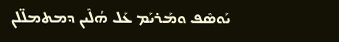ܝܰܘܣܶܦ ܘܡܰܪܝܰܡ ܥܰܠ ܗܳܠܶܝܢ ܕܡܬܡܠ̈ܠܢ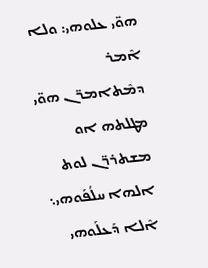ܗܘ̈ܝ ܥܠܘܗܝ: ܘܠܐ ܐܶܡܪ ܕܡܶܬܐܡܖ̈ܢ ܗܘ̈ܝ ܡܛܠܬܗ ܐܘ ܡܫܬܪܖ̈ܢ ܠܘܬ ܐܠܗܐ ܚܠܳܦܰܘܗܝ܆ ܐܶܠܐ ܕܰܥܠܰܘܗܝ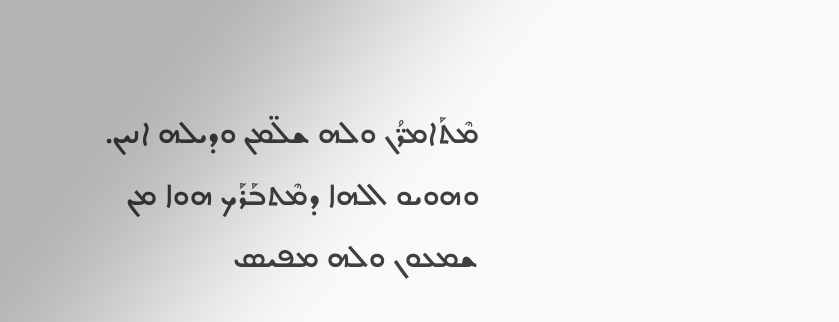ܡܶܬܰܐܡܖ̈ܳܢ ܘܠܗ ܫܠ̈ܡܢ ܘܕܝܠܗ ܐܢܝܢ. ܘܗܘܝܘ ܐܠܗܐ ܕܡܶܬܒܰܪܰܟ ܗܘܐ ܡܢ ܫܡܥܘܢ ܘܠܗ ܡܦܝܣ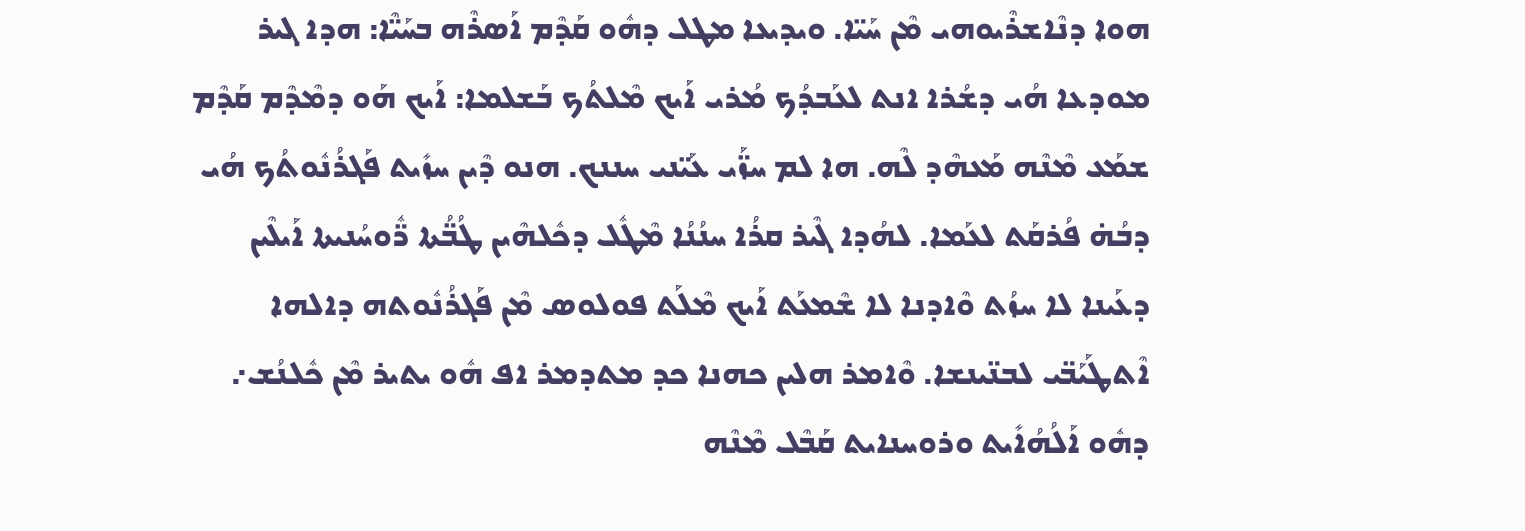ܗܘܐ ܕܢܶܐܫܪܶܝܘܗܝ ܡܶܢ ܚܰܝ̈ܐ. ܘܝܕܝܥܐ ܡܛܠ ܕܗܽܘ ܩܰܕܶܡ ܐܰܣܪܶܗ ܒܚܰܝ̈ܶܐ: ܗܕܐ ܓܝܪ ܡܘܕܥܐ ܗܳܝ ܕܫܳܪܐ ܐܢܬ ܠܥܰܒܕܳܟ ܡܳܪܝ ܐܰܝܟ ܡܶܠܬܳܟ ܒܰܫܠܡܐ: ܐܰܝܟ ܗܰܘ ܕܡܶܕܶܡ ܩܰܕܶܡ ܫܡܰܥ ܡܶܢܶܗ ܡܰܥܗܶܕ ܠܶܗ. ܗܐ ܠܡ ܚܙ̈ܰܝ ܥܰܝ̈ܢܝ ܚܢܢܟ. ܗܢܘ ܕܶܝܢ ܚܙܺܝܬ ܦܰܓܪܳܢܽܘܬܳܟ ܗܳܝ ܕܒܳܗ̇ ܦܳܪܩܰܬ ܠܥܰܡܐ. ܠܗܳܕܐ ܓܶܝܪ ܩܪܳܐ ܚܢܳܢܳܐ ܡܶܛܽܠ ܕܟܽܠܗܶܝܢ ܛܳܒ̈ܳܬܐ ܖ̈ܽܘܚܳܢܝܬܐ ܐܰܝܠܶܝܢ ܕܥܰܝܢܐ ܠܐ ܚܙܳܬ ܘܶܐܕܢܐ ܠܐ ܫܶܡܥܰܬ ܐܰܝܟ ܡܶܠܰܬ ܦܘܠܘܣ ܡܶܢ ܦܰܓܪܳܢܽܘܬܗ ܕܐܠܗܐ ܐܶܬܛܰܝܰܒ̈ܝ ܠܒܢ̈ܝܢܫܐ. ܘܶܐܡܪ ܗܠܝܢ ܟܗܢܐ ܟܕ ܡܬܕܡܪ ܐܦ ܗܽܘ ܝܬܝܪ ܡܶܢ ܟܽܠܢܳܫ܇ ܕܗܽܘ ܐܰܠܳܗܳܐܺܝܬ ܘܪܘܚܢܐܝܬ ܩܰܒܶܠ ܡܶܢܶܗ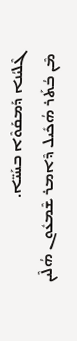ܓܶܠܝܳܢܐ ܕܰܡܩܰܘܶܐ ܒܚܰܝ̈ܐ.
ܡܶܢ ܒܳܬܰܪ ܗܳܟܺܝܠ ܕܶܐܡܪ ܫܶܡܥܽܘܢ ܗܳܠܶܝܢ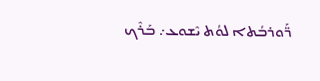ܖ̈ܰܘܪܒܳܬܐ ܠܘܳܬ ܝܶܫܘܥ܇ ܒܰܪܶܟ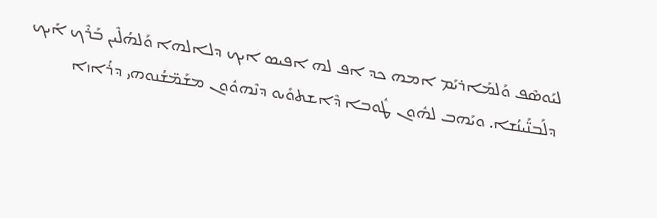ܠܝܰܘܣܶܦ ܘܰܠܡܰܐܪܝܰܡ ܐܡܗ ܟܕ ܐܦ ܠܗ ܐܦܝܣ ܐܝܟ ܕܠܐܠܗܐ ܘܰܠܗܳܠܶܝܢ ܒܰܪܶܟ ܐܰܝܟ ܕܠܰܒܢ̈ܰܝܢܳܫܐ. ܘܝܰܗܒ ܠܗܽܘܢ ܛܽܘܒܐ ܕܶܐܫܬܘܺܝܘ ܕܢܶܗܘܽܘܢ ܡܫܰܡ̈ܫܳܢܘܗܝ ܕܪܳܐܙܐ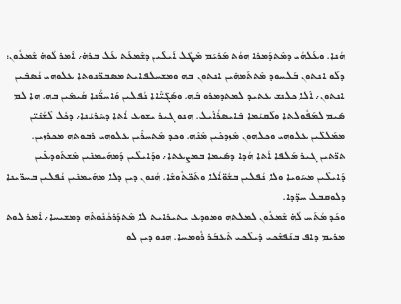ܗܳܢܐ. ܘܥܰܠܗܳܝ ܕܡܶܬܕܰܡܪܐ ܗܘܳܬ ܡܰܪܝܰܡ ܡܶܛܽܠ ܐܰܝܠܶܝܢ ܕܫܶܡܥܰܬ ܥܰܠ ܒܪܗ̇܇ ܐܶܡܪ ܠܳܘܗ̇ ܫܶܡܥܽܘܢ: ܕܠܰܘ ܐܢܬܘܢ ܒܰܠܚܘܕ ܡܶܬܬܰܡܗܺܝܢ ܐܢܬܘܢ ܒܗ ܘܡܫܚܠܦܐܝܬ ܡܣܒܖ̈ܢܘܬܐ ܥܠܘܗܝ ܢܳܣܒܺܝܢ ܐܢܬܘܢ܇ ܐܶܠܐ ܟܠܢܫ ܥܬܝܕ ܠܡܬܕܡܪܘ ܒܶܗ. ܘܣܰܓܺܝ̈ܶܐܐ ܢܳܦܠܝܢ ܘܰܐܚܖ̈ܳܢܐ ܩܳܝܡܺܝܢ ܒܗ. ܗܐ ܠܡ ܣܺܝܡ ܠܡܰܦܽܘܠܬܐ ܘܠܰܩܝܳܡܐ ܒܺܐܝܣܪܳܐܶܝܠ. ܗܢܘ ܓܝܪ ܝܫܘܥ ܐܳܬܐ ܕܚܶܪܝܳܢܐ܇ ܕܟܽܠ ܠܶܫܳܢܺܝ̈ܢ ܡܡܰܠܠܺܝܢ ܥܠܘܗܝ ܘܟܠܗܘܢ ܡܶܙܕܟܶܝܢ ܡܶܢܶܗ. ܘܟܕ ܡܶܬܚܪܶܝܢ ܥܠܘܗܝ ܪܒܘܬܗ ܡܟܪܙܝܢ. ܬܖ̈ܬܝܢ ܓܝܪ ܡܰܠܦܐ ܐܳܬܐ ܗܳܕܐ ܕܣܺܝܡܐ ܒܡܨܥܬܐ܇ ܘܕܰܐܝܠܶܝܢ ܕܰܡܗܰܝܡܢܺܝܢ ܡܶܫܬܰܘܕܥܺܝܢ ܕܰܐܝܠܶܝܢ ܡܚܰܘܝܐ ܘܠܐ ܢܳܦܠܝܢ ܒܫܽܘ̈ܐܳܠܐ ܘܬܰܟ̈ܬܽܘܫܶܐ. ܗܳܢܘܢ ܕܝܢ ܕܠܐ ܡܗܰܝܡܢܺܝܢ ܢܳܦܠܝܢ ܒܚܖ̈ܝܢܐ ܕܠܘܩܒܠ ܚܕ̈ܕܐ.
ܘܟܰܕ ܡܳܬܰܚ ܠܳܗ̇ ܫܶܡܥܽܘܢ ܠܡܠܬܗ ܘܡܘܕܥ ܝܬܝܪܐܝܬ ܠܐ ܡܶܬܕܰܪܟܳܢܽܘܬܶܗ ܕܡܫܝܚܐ܇ ܐܶܡܪ ܠܘܬ ܡܪܝܡ ܕܐܦ ܒܢܰܦܫܶܟܝ ܕܺܝܠܶܟܝ ܬܶܥܒܰܪ ܪܽܘܡܚܐ. ܗܢܘ ܕܝܢ ܠܘ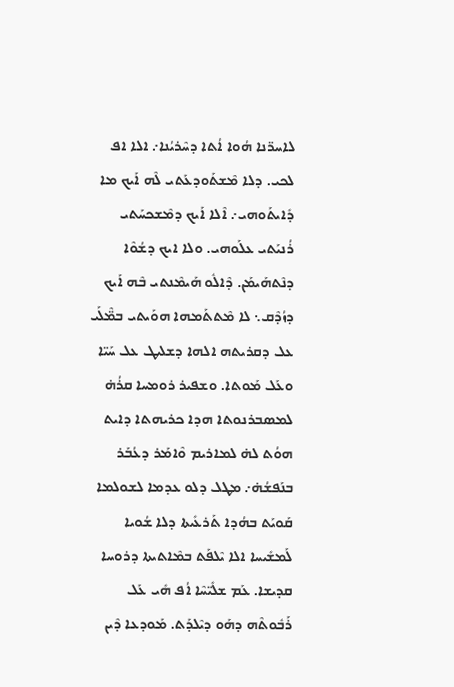ܠܐܚܖ̈ܢܐ ܗܳܘܐ ܐܳܬܐ ܕܚܶܪܝܳܢܐ܇ ܐܠܐ ܐܦ ܠܟܝ. ܕܠܐ ܡܶܫܬܰܘܕܥܰܬܝ ܠܶܗ ܐܰܝܟ ܡܐ ܕܺܐܝܬܰܘܗܝ܇ ܐܶܠܐ ܐܰܝܟ ܕܡܶܫܟܚܰܬܝ ܪܳܢܝܰܬܝ ܥܠܰܘܗܝ. ܘܠܐ ܐܝܟ ܕܫܳܘܶܐ ܕܢܶܬܗܰܝܡܰܢ. ܕܶܐܠܽܘ ܗܰܝܡܶܢܬܝ ܒܶܗ ܐܰܝܟ ܕܙܳܕܶܩ܆ ܠܐ ܡܶܬܬܰܡܗܐ ܗܘܰܝܬܝ ܒܡ̈ܶܠܰܝ ܥܠ ܕܩܪܝܬܗ ܐܠܗܐ ܕܫܠܝܛ ܥܠ ܚܰܝ̈ܐ ܘܥܰܠ ܡܰܘܬܐ. ܘܫܦܝܪ ܪܘܡܚܐ ܩܪܳܗ̇ ܠܡܣܒܪܢܘܬܐ ܗܕܐ ܟܪܝܗܬܐ ܕܐܝܬ ܗܘܳܬ ܠܗ̇ ܠܡܐܪܝܡ ܘܶܐܡܰܪ ܕܥܳܒܰܪ ܒܢܰܦܫܳܗ̇܇ ܡܛܠ ܕܠܘ ܥܕܡܐ ܠܫܘܠܡܐ ܩܰܘܝܰܬ ܒܗܳܕܐ ܬܰܪܥܺܝܬܐ ܕܠܐ ܫܳܘܝܐ ܠܰܡܫܺܝܚܐ ܐܠܐ ܝܶܠܦܰܬ ܒܡܶܐܬܝܬܐ ܕܪܘܚܐ ܩܕܝܫܐ. ܥܰܡ ܫܠܺܝ̈ܚܶܐ ܐܳܦ ܗܺܝ ܥܰܠ ܪܰܒܽܘܬܶܗ ܕܗܰܘ ܕܝܶܠܕܰܬ. ܡܰܘܕܥܐ ܕܶܝܢ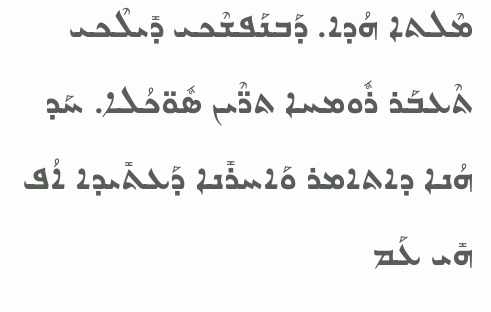ܡܶܠܬܐ ܗܳܕܐ. ܕܰܒܢܰܦܫܶܟܝ ܕܺܝܠܶܟܝ ܬܶܥܒܰܪ ܪܽܘܡܚܐ ܬܖ̈ܶܝܢ ܣܽܘ̈ܟܳܠܐ. ܚܰܕ ܗܳܢܐ ܕܐܬܐܡܪ ܘܰܐܚܪܺܢܐ ܕܰܥܬܺܝܕܐ ܐܳܦ ܗܺܝ ܥܰܡ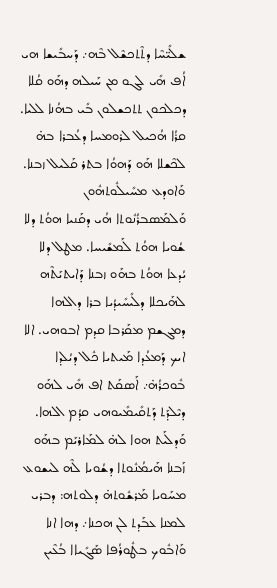ܫܠܺܝ̈ܚܶܐ ܕܬܶܬܟܫܶܠ ܒܶܗ܇ ܕܰܚܒܺܝܫܐ ܗܝ ܐܳܦ ܗܺܝ ܠܓܘ ܡܢ ܚܰܝܠܗ ܕܗܰܘ ܩܳܠܐ ܕܟܠܟܘܢ ܬܬܟܫܠܘܢ ܒܺܝ ܒܗܳܢܐ ܠܠܝܐ. ܩܪܳܐ ܗܳܟܝܠ ܠܪܘܡܚܐ ܕܥܳܒܪܐ ܒܗ̇ ܠܟܶܫܠܐ ܗܰܘ ܕܰܗܘܳܐ ܒܬܪ ܩܰܠܝܠ ܙܒܢܐ. ܘܰܐܘܕܥ ܡܚܺܝܠܽܘܬܗܽܘܢ ܘܰܠܡܰܣܒܪܳܢܽܘܬܐ ܗܳܝ ܕܩܰܢܝܐ ܗܘܳܬ ܕܠܐ ܫܳܘܝܐ ܗܘܳܬ ܠܰܡܫܺܝܚܐ. ܡܛܠ ܕܠܐ ܝܳܕܥܐ ܗܘܳܬ ܒܗܰܘ ܙܒܢܐ ܕܰܐܝܬܝܰܬܶܗ ܠܗܰܝܟܠܐ ܕܠܺܝܚܺܝܕܳܝܐ ܒܪܐ ܕܐܠܗܐ ܕܡܓܫܡ ܡܩܰܪܒܐ ܩܕܡ ܐܒܘܗܝ. ܐܠܐ ܐܝܟ ܕܰܡܥܳܕܐ ܡܰܝܬܝܐ ܟܽܠ ܕܝܳܠܕܐ ܒܽܘܟܪܳܗ̇܇ ܐܰܣܩܰܬ ܐܦ ܗܺܝ ܠܗܰܘ ܕܝܶܠܕܰܬ ܕܰܬܩܺܝܡܺܝܘܗܝ ܩܕܳܡ ܐܠܗܐ. ܘܰܕܠܰܝܬ ܗܘܐ ܠܗ̇ ܠܡܰܐܪܝܰܡ ܒܗܰܘ ܙܰܒܢܐ ܗܰܝܡܳܢܽܘܬܐ ܕܫܳܘܝܐ ܠܶܗ ܠܝܫܘܥ ܡܚܰܘܝܐ ܡܰܪܫܽܘܬܗ̇ ܕܠܘܬܗ: ܕܒܪܝ ܠܡܢܐ ܥܒܰܕܬ ܠܢ ܗܟܢܐ܇ ܕܗܐ ܐܢܐ ܘܰܐܒܽܘܟ ܒܛܽܘܪܳܦܐ ܣܰܓܺܝܐܐ ܒܳܥܶܝܢ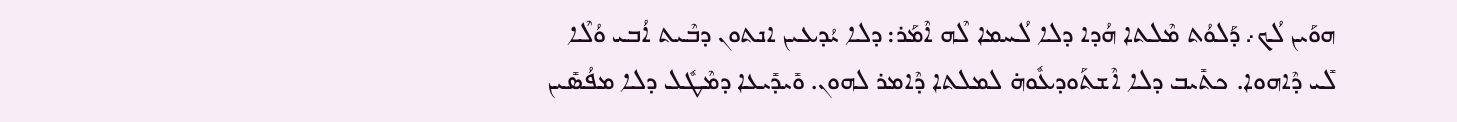ܗܘܰܝܢ ܠܳܟ܇ ܕܰܠܘܳܬ ܡܶܠܬܐ ܗܳܕܐ ܕܠܐ ܠܳܚܡܐ ܠܶܗ ܐܶܡܰܪ: ܕܠܐ ܝܳܕܥܝܢ ܐܢܬܘܢ ܕܒܶܝܬ ܐܳܒܝ ܘܳܠܶܐ ܠܺܝ ܕܶܐܗܘܐ. ܟܬܺܝܒ ܕܠܐ ܐܶܫܬܰܘܕܥܽܘܗ̇ ܠܡܠܬܐ ܕܶܐܡܪ ܠܗܘܢ. ܘܺܝܕܺܝܥܐ ܕܡܶܛܽܠ ܕܠܐ ܡܦܳܣܺܝܢ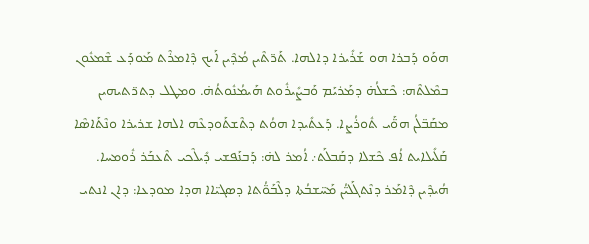ܗܘܰܘ ܕܰܒܪܐ ܗܘ ܫܰܪܺܝܪܐ ܕܐܠܗܐ. ܬܰܖ̈ܬܶܝܢ ܡܳܕܶܝܢ ܐܰܝܟ ܕܶܐܡܪܶܬ ܡܰܘܕܰܥ ܫܶܡܥܽܘܢ ܒܡܶܠܬܶܗ: ܟܶܫܠܳܗ̇ ܕܡܰܪܝܰܡ ܘܰܒܨܺܝܪܽܘܬ ܗܰܝܡܳܢܽܘܬܳܗ̇. ܘܡܛܠ ܕܬܖ̈ܬܝܗܝܢ ܡܩܰܒ̈ܠܳܢ ܗܘ̈ܰܝ ܬܽܘܪܳܨܐ. ܕܰܥܬܺܝܕܐ ܗܘܳܬ ܕܬܶܫܬܰܘܕܥܶܗ ܐܠܗܐ ܫܪܝܪܐ ܘܢܶܬܰܐܣܶܐ ܩܰܠܺܝܠܐܝܬ ܐܳܦ ܟܶܫܠܐ ܕܩܰܒܠܰܬ܇ ܐܳܡܪ ܠܗ̇: ܕܰܒܢܰܦܫܝ ܕܺܝܠܶܟܝ ܬܶܥܒܰܪ ܪܽܘܡܚܐ.
ܗܳܝܕܶܝܢ ܕܶܐܡܰܪ ܕܢܶܬܓܰܠܝ̈ܳܢ ܡܰܚ̈ܫܒܳܬܐ ܕܠܶܒܰܘ̈ܳܬܐ ܕܣܓܝ̈ܐܐ ܗܕܐ ܡܘܕܥܐ: ܕܐܢ ܐܢܬܝ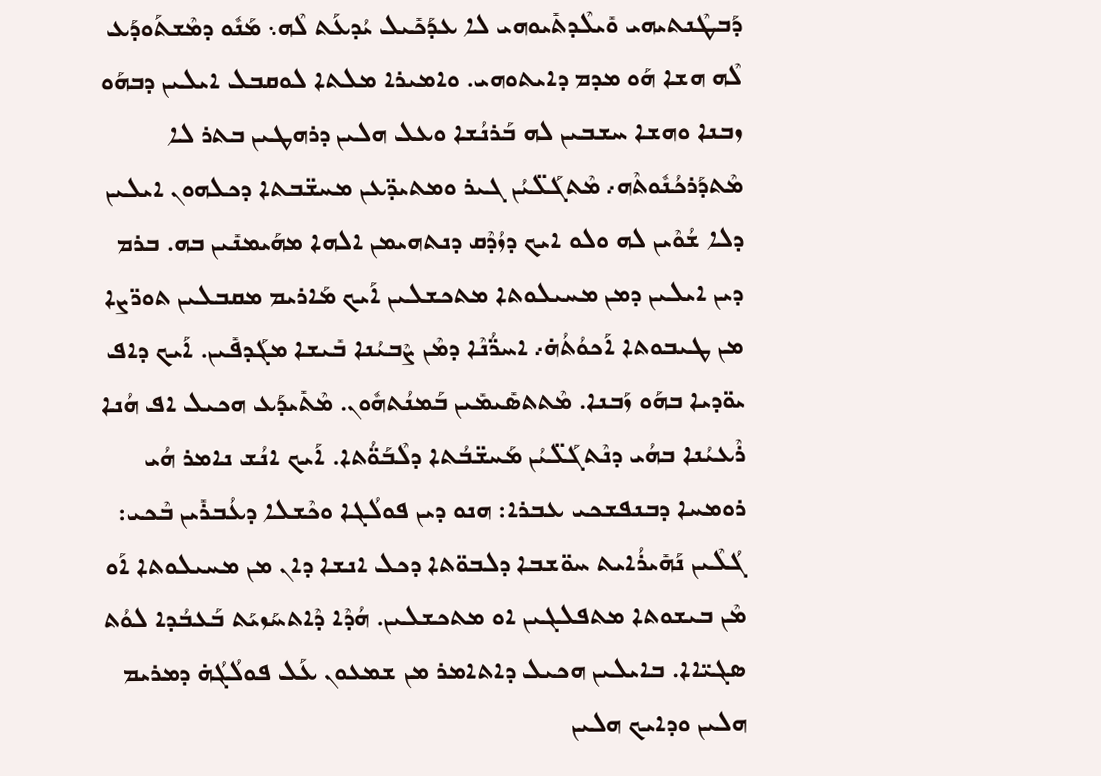ܕܰܒܛܶܢܬܝܗܝ ܘܺܝܠܶܕܬܺܝܘܗܝ ܠܐ ܥܕܰܟܺܝܠ ܝܳܕܥܰܬ ܠܶܗ܆ ܡܰܢܽܘ ܕܡܶܫܬܰܘܕܰܥ ܠܶܗ ܗܫܐ ܗܰܘ ܡܕܡ ܕܐܝܬܘܗܝ. ܘܐܡܝܪܐ ܡܠܬܐ ܠܘܩܒܠ ܐܝܠܝܢ ܕܒܗܰܘ ܙܒܢܐ ܘܗܫܐ ܚܫܒܝܢ ܠܗ ܒܰܪܢܳܫܐ ܘܥܠ ܗܠܝܢ ܕܪܗܛܝܢ ܒܬܪ ܠܐ ܡܶܬܕܰܪܟܳܢܽܘܬܶܗ܇ ܡܶܬܓܰܠ̈ܝܳܢ ܓܝܪ ܘܡܬܝܕ̈ܥܢ ܡܚܫ̈ܒܬܐ ܕܟܠܗܘܢ ܐܝܠܝܢ ܕܠܐ ܫܳܘܶܝܢ ܠܗ ܘܠܘ ܐܝܟ ܕܙܳܕܶܩ ܕܢܬܗܝܡܢ ܐܠܗܐ ܡܗܰܝܡܢܺܝܢ ܒܗ. ܒܪܡ ܕܝܢ ܐܝܠܝܢ ܕܡܢ ܡܚܝܠܘܬܐ ܡܬܟܫܠܝܢ ܐܰܝܟ ܡܰܐܪܝܡ ܡܩܒܠܝܢ ܬܘܖ̈ܨܐ ܡܢ ܛܝܒܘܬܐ ܐܰܟܘܳܬܳܗ̇܇ ܐܚܖ̈ܳܢܶܐ ܕܡܶܢ ܨܶܒܝܳܢܐ ܒܺܝܫܐ ܡܓܰܕܦܺܝܢ. ܐܰܝܟ ܕܐܦ ܝܘ̈ܕܝܐ ܒܗܰܘ ܙܰܒܢܐ. ܡܶܬܬܣܺܝܡܺܝܢ ܒܰܡܢܳܬܗܽܘܢ. ܡܶܬܺܝܕܰܥ ܗܟܝܠ ܐܦ ܗܳܢܐ ܪܶܥܝܳܢܐ ܒܗܳܝ ܕܢܶܬܓܰܠ̈ܝܳܢ ܡܰܚܫ̈ܒܳܬܐ ܕܠܶܒܰܘ̈ܳܬܐ. ܐܰܝܟ ܐܢܳܫ ܢܐܡܪ ܗܳܝ ܪܘܡܚܐ ܕܒܢܦܫܟܝ ܥܒܪܐ: ܗܢܘ ܕܝܢ ܦܘܠܳܓܐ ܘܟܶܫܠܐ ܕܥܳܒܪܺܝܢ ܒܶܟܝ: ܓܳܠܶܝܢ ܢܰܗܺܝܪܳܐܝܬ ܚܘ̈ܫܒܐ ܕܠܒܘ̈ܬܐ ܕܟܠ ܐܢܫܐ ܕܐܢ ܡܢ ܡܚܝܠܘܬܐ ܐܰܘ ܡܶܢ ܒܝܫܘܬܐ ܡܬܦܠܓܝܢ ܐܘ ܡܬܟܫܠܝܢ. ܗܳܕܶܐ ܕܶܐܬܚܰܙܝܰܬ ܒܰܥܒܳܕܐ ܠܘܳܬ ܣܓܝ̈ܐܐ. ܒܐܝܠܝܢ ܗܟܝܠ ܕܐܬܐܡܪ ܡܢ ܫܡܥܘܢ ܥܰܠ ܦܘܠܳܓܳܗ̇ ܕܡܪܝܡ ܗܠܝܢ ܘܕܐܝܟ ܗܠܝܢ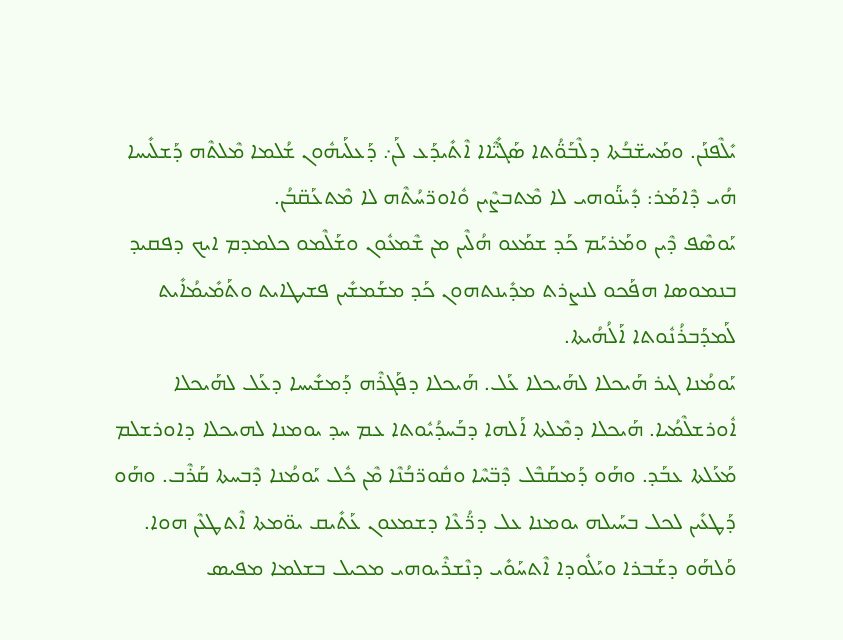ܝܺܠܶܦܢܰܢ. ܘܡܰܚܫ̈ܒܳܬܐ ܕܠܶܒܰܘ̈ܳܬܐ ܣܰܓܺܝ̈ܶܐܐ ܐܶܬܺܝܕܰܥ ܠܰܢ܇ ܕܰܥܠܰܝܗܽܘܢ ܫܳܠܡܐ ܡܶܠܬܶܗ ܕܰܫܠܺܝܚܐ ܗܳܝ ܕܶܐܡܰܪ: ܕܺܝܢ̈ܰܘܗܝ ܠܐ ܡܶܬܒܨܶܝܢ ܘܽܐܘܖ̈ܚܳܬܶܗ ܠܐ ܡܶܬܥܰܩ̈ܒܳܢ.
ܝܰܘܣܶܦ ܕܶܝܢ ܘܡܰܪܝܰܡ ܟܰܕ ܫܡܰܥܘ ܗܳܠܶܝܢ ܡܢ ܫܶܡܥܽܘܢ ܘܫܰܠܶܡܘ ܟܠܡܕܡ ܐܝܟ ܕܦܩܝܕ ܒܢܡܘܣܐ ܗܦܰܟܘ ܠܢܨܪܬ ܡܕܺܝܢܬܗܘܢ ܟܰܕ ܡܫܰܡܫܺܝܢ ܦܫܝܛܐܝܬ ܘܬܰܡܺܝܡܳܐܺܝܬ ܠܰܡܕܰܒܪܳܢܽܘܬܐ ܐܰܠܳܗܳܝܬܐ.
ܝܰܘܡܳܢܐ ܓܝܪ ܗܰܝܟܠܐ ܠܗܰܝܟܠܐ ܥܰܠ. ܗܰܝܟܠܐ ܕܦܰܓܪܶܗ ܕܰܡܫܺܝܚܐ ܕܥܰܠ ܠܗܰܝܟܠܐ ܐܽܘܪܫܠܶܡܳܝܐ. ܗܰܝܟܠܐ ܕܡܶܠܬܐ ܐܰܠܗܐ ܕܒܰܚܕܳܝܽܘܬܐ ܥܡ ܚܕ ܝܘܡܢܐ ܠܗܝܟܠܐ ܕܐܘܪܫܠܡ ܡܰܥܰܠܬܐ ܥܒܰܕ. ܘܗܰܘ ܕܰܡܩܰܒܶܠ ܕܶܒ̈ܚܶܐ ܘܩܽܘܖ̈ܒܳܢܶܐ ܡܶܢ ܟܽܠ ܝܰܘܡܳܢܐ ܕܶܒܚܬܐ ܩܰܪܶܒ. ܘܗܰܘ ܕܰܛܥܺܝܢ ܠܟܠ ܒܚܰܝܠܗ ܝܘܡܢܐ ܥܠ ܕܖ̈ܳܥܶܐ ܕܫܡܥܘܢ ܥܰܬܺܝܩ ܝܘ̈ܡܬܐ ܐܶܬܛܥܶܢ ܗܘܐ. ܘܰܠܗܰܘ ܕܫܰܒܪܐ ܘܝܰܠܽܘܕܐ ܐܶܬܚܰܘܺܝ ܕܢܶܫܪܶܝܘܗܝ ܡܟܝܠ ܒܫܠܡܐ ܡܦܝܣ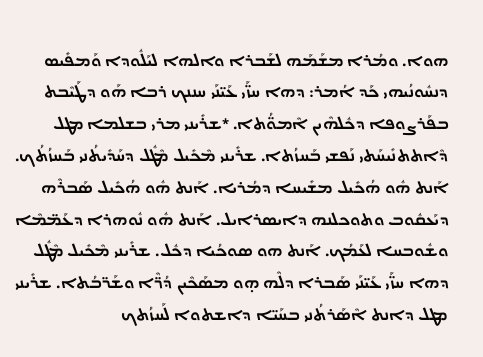ܗܘܐ. ܘܡܳܪܐ ܡܫܰܡܰܗ ܠܫܰܒܪܐ ܘܐܠܗܐ ܠܝܰܠܽܘܕܐ ܘܰܡܦܺܝܣ ܕܢܚܽܘܢܳܝܗܝ ܟܰܕ ܐܳܡܪ: ܕܗܐ ܚܙ̈ܰܝ ܥܰܝ̈ܢܰܝ ܚܢܢܟ ܪܒܐ ܗܰܘ ܕܛܰܝܶܒܬ ܒܦܰܪܨܘܦܐ ܕܟܽܠܗܶܝܢ ܐܶܡܘ̈ܳܬܐ. *ܫܪܺܝܢܝ ܡܪܝ ܒܫܠܡܐ ܡܛܠ ܕܶܐܬܬܢܺܝܚܰܬܝ ܢܰܦܫܝ ܒܰܚܙܳܬܐ. ܫܪܺܝܢܝ ܡܶܟܺܝܠ ܡܶܛܽܠ ܕܚܰܕܺܝܬܳܢܝ ܒܰܚܙܳܬܳܟ. ܐܰܢܬ ܗܽܘ ܗܳܟܺܝܠ ܡܫܺܝܚܐ ܕܡܳܪܝܐ. ܐܰܢܬ ܗܽܘ ܗܳܟܺܝܠ ܣܰܒܪܶܗ ܕܝܰܥܩܽܘܒ ܘܬܘܟܠܢܗ ܕܐܝܣܪܐܝܠ. ܐܰܢܬ ܗܽܘ ܢܽܘܗܪܐ ܕܥܰܡ̈ܡܶܐ ܘܫܽܘܒܚܐ ܠܥܰܡܳܟ. ܐܰܢܬ ܗܘ ܣܘܟܳܝܐ ܕܟܽܠ. ܫܪܺܝܢܝ ܡܶܟܺܝܠ ܡܶܛܽܠ ܕܗܐ ܚܙ̈ܰܝ ܥܰܝ̈ܢܰܝ ܣܰܒܪܐ ܕܠܶܗ ܗ̣ܘ ܡܣܰܟܶܝܢ ܕܳܖ̈ܶܐ ܘܫܰܖ̈ܒܳܬܐ. ܫܪܺܝܢܝ ܡܛܠ ܕܐܢܬ ܐܶܣܰܪܬܳܢܝ ܒܚܰܝ̈ܐ ܕܐܫܬܘܐ ܠܰܚܙܳܬܟ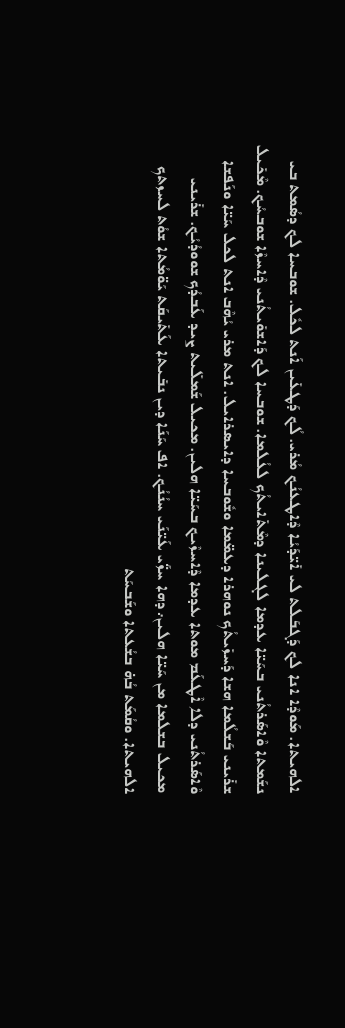ܐܠܗܝܬܐ. ܡܰܘܕܶܐ ܐܢܐ ܠܟ ܕܰܓܒܰܠܬ ܠܝ ܐܺܝ̈ܕܰܝܳܐ ܕܶܐܛܥܢܳܟ ܡܳܪܝ. ܠܳܟ ܕܰܛܥܺܝܢ ܐܰܢܬ ܠܟܽܠ. ܫܘܒܚܐ ܠܟ ܕܣܳܡܬ ܒܝ ܢܫܰܡܬܐ ܘܶܐܣܰܪܬܳܢܝ ܒܚܰܝ̈ܐ ܥܕܡܐ ܠܓܠܝܢܐ ܕܡܶܬܺܐܝܬܳܟ ܠܥܳܠܡܐ. ܫܘܒܚܐ ܠܟ ܕܰܐܫܘܺܝܬܳܢܝ ܕܶܐܚܙܶܐ ܫܘܒܚܳܟ. ܡܶܟܺܝܠ ܫܪܺܝܢܝ ܒܰܫܠܳܡܐ ܗܫܐ ܕܰܚܙܺܝܬܳܟ ܢܘܗܪܐ ܕܥܡ̈ܡܐ ܘܫܽܘܒܚܐ ܕܐܝܣܪܐܝܠ. ܐܢܬ ܡܪܝ ܝܳܗܶܒ ܐܢܬ ܠܟܠ ܚܰܝ̈ܐ ܘܢܰܦܫܐ ܘܶܐܣܰܪܬܳܢܝ ܕܠܐ ܐܶܛܥܰܡ ܡܘܬܐ ܥܕܡܐ ܕܶܐܚܙܶܝܟ ܒܚܰܝ̈ܐ ܗܠܝܢ. ܡܟܝܠ ܫܰܡܠܺܝܬ ܨܝܕ ܥܰܒܕܳܟ ܫܘܘܕܳܝܳܟ. ܫܪܺܝܢܝ ܡܟܝܠ ܒܫܠܡܐ ܡܢ ܚܰܝ̈ܐ ܗܠܝܢ܇ ܕܗܐ ܚܙ̈ܰܝ ܥܰܝ̈ܢܰܝ ܚܢܳܢܳܟ. ܐܦ ܚܰܢܰܐ ܕܝܢ ܢܒܺܝܬܐ ܥܰܬܺܝܩܰܬ ܝܰܘ̈ܡܳܬܐ ܫܘܳܬ ܠܚܙܬܟ ܐܠܗܝܬܐ. ܘܩܳܡܰܬ ܒܳܗ̇ ܒܫܳܥܬܐ ܘܫܰܒܚܰܬ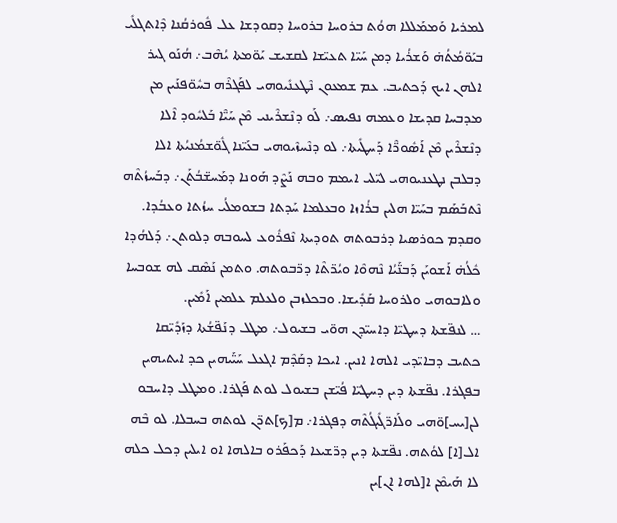ܠܡܪܝܐ ܘܰܡܡܰܠܠܐ ܗܘܳܬ ܒܪܘܚܐ ܒܪܘܚܐ ܕܩܘܕܫܐ ܥܠ ܦܽܘܪܩܳܢܐ ܕܶܐܬܓܠܺܝ ܒܝܰܘ̈ܡܳܬܳܗ̇ ܘܰܫܪܳܝܐ ܕܡܢ ܚܰܝ̈ܐ ܬܥܝ̈ܫܐ ܠܩܫܝܫ ܝܰܘ̈ܡܬܐ ܝܳܗܶܒ܇ ܗܳܢܰܘ ܓܝܪ ܐܠܗܢ ܐܝܟ ܕܰܟܬܝܒ. ܥܡ ܫܡܥܘܢ ܢܶܛܥܢܺܝܘܗܝ ܠܦܰܓܪܶܗ ܒܚܽܘ̈ܦܢܰܝܢ ܡܢ ܡܕܒܚܐ ܩܕܝܫܐ ܘܥܡܗ ܢܦܝܣ܇ ܠܰܘ ܕܢܶܫܪܶܝܢܝ ܡܶܢ ܚܰܝ̈ܶܐ ܒܰܠܚܽܘܕ ܐܶܠܐ ܕܢܶܫܪܶܝܢ ܡܶܢ ܐܰܣܽܘܖ̈ܶܐ ܕܰܚܛܺܝܬܐ܇ ܠܘ ܕܢܶܚܙܶܝܘܗܝ ܒܥܰܝ̈ܢܐ ܓܽܘ̈ܫܡܳܢܝܳܬܐ ܐܠܐ ܕܒܠܒܢ ܢܛܥܢܝܘܗܝ ܠܝ̈ܠܝ ܐܝܡܡ ܘܒܗ ܢܰܨܶܕ ܗܰܘܢܐ ܕܡܰܚܫ̈ܒܳܬܰܢ܇ ܕܒܰܚܙܳܬܶܗ ܢܶܬܒܰܣܰܡ ܒܚܰܝ̈ܐ ܗܠܝܢ ܒܪܳܐܙܐ ܘܒܥܠܡܐ ܚܰܕܬܐ ܒܫܘܡܠܳܝ ܚܙܳܬܐ ܘܥܒܳܕܐ. ܘܩܕܡ ܟܘܪܣܝܐ ܕܪܒܘܬܗ ܬܘܕܝܬܐ ܢܶܦܪܽܘܥ ܠܚܘܒܗ ܕܠܘܬܢ܇ ܕܰܠܗܳܕܐ ܟܽܠܳܗ̇ ܐܰܫܘܝܰܢ ܕܰܒܢ̈ܰܝܳܐ ܢܶܗܘܶܐ ܘܝܳܖ̈ܬܶܐ ܕܖ̈ܒܘܬܗ. ܘܬܡܢ ܢܰܣܶܩ ܠܗ ܫܘܒܚܐ ܘܠܐܒܘܗܝ ܘܠܪܘܚܐ ܩܰܕܺܝܫܐ. ܘܒܟܠܙܒܢ ܘܠܥܠܡ ܥܠܡܝܢ ܐܰܡܺܝܢ.
… ܠܢܦ̈ܫܬܐ ܕܚܛܝ̈ܐ ܕܐܚܝ̈ܕܢ ܗܘ̈ܝ ܒܫܝܘܠ܇ ܡܛܠ ܕܢܰܦ̈ܫܳܬܐ ܕܙܰܕܺܝ̈ܩܐ ܟܬܝܒ ܕܒܐܝ̈ܕܝ ܐܠܗܐ ܐܢܝܢ. ܐܝܟܐ ܕܩܰܕܶܡ ܐܓܥܠ ܚܰܝ̈ܰܝܗܝܢ ܟܕ ܐܝܬܝܗܝܢ ܒܦܓܪܐ. ܢܦ̈ܫܬܐ ܕܝܢ ܕܚܛܝ̈ܐ ܦܳܝ̈ܫܢ ܒܫܝܘܠ ܠܘܬ ܦܰܓܪܐ. ܘܡܛܠ ܕܐܚܒܘ ܠܢ[ܝܚ]ܘ̈ܗܝ ܘܠܰܐܖ̈ܓܺܝܓܳܬܶܗ ܕܦܓܪܐ܇ ܡ[ܟ]ܬܖ̈ܢ ܠܘܬܗ ܒܚܒܠܐ. ܠܘ ܒܶܗ ܐܠ[ܐ] ܠܘܳܬܗ. ܢܦ̈ܫܬܐ ܕܝܢ ܕܖ̈ܫܝܥܐ ܕܰܟܦܰܪܘ ܒܐܠܗܐ ܐܘ ܐܝܠܝܢ ܕܟܠ ܟܠܗ ܠܐ ܗܰܝܡܶܢ ܐ[ܠܗܐ ܐܢ]ܝܢ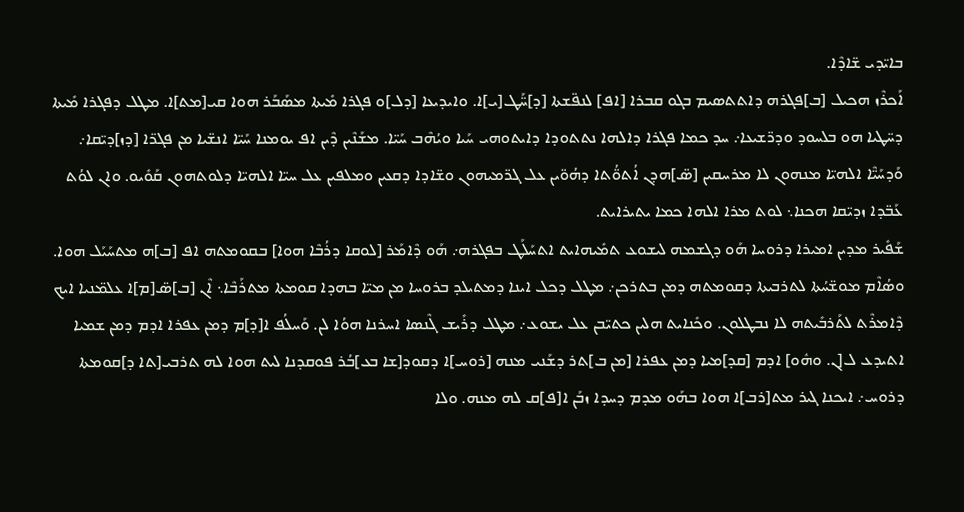ܒܐܝ̈ܕܝ ܫ̈ܐܕܶܐ.
ܐܰܟܪܶܙ ܗܟܝܠ [ܒ]ܦܓܪܗ ܕܐܬܬܣܝܡ ܒܓܘ ܩܒܪܐ [ܐܦ] ܠܢܦ̈ܫܬܐ [ܕ]ܚ̈ܰܛ[ܝ]ܐ. ܘܐܝܕܝܥܐ [ܕܠ]ܘ ܦܓܪܐ ܡܺܝܬܐ ܡܣܰܒܰܪ ܗܘܐ ܩܝ[ܡܬ]ܐ. ܡܛܠ ܕܦܓܪܐ ܡܺܝܬܐ ܕܚ̈ܛܝܐ ܗܘ ܒܠܚܘܕ ܘܕܖ̈ܫܝܥܐ܇ ܚܕ ܟܡܐ ܦܓܪܐ ܕܐܠܗܐ ܢܬܬܘܕܐ ܕܐܝܬܘܗܝ ܚܰܝܐ ܘܝܳܗܶܒ ܚܰܝ̈ܐ. ܡܫܰܢܶܝܢ ܕܶܝܢ ܐܦ ܝܘܡܢܐ ܚܰܝ̈ܐ ܐܢܫ̈ܝܐ ܡܢ ܦܓܖ̈ܐ [ܕܙ]ܕܝ̈ܩܐ܇ ܘܰܕܚܰܝ̈ܶܐ ܐܠܗܝ̈ܐ ܡܢܗܘܢ ܠܐ ܡܪܚܩܝܢ [ܣ̈]ܗܕܢ ܐܳܬܘ̈ܳܬܐ ܕܗܳܘ̈ܝܢ ܥܠ ܓܖ̈ܡܝܗܘܢ ܘܫ̈ܐܕܐ ܕܩܥܝܢ ܘܡܠܦܝܢ ܥܠ ܚܝ̈ܐ ܐܠܗܝ̈ܐ ܕܠܘܬܗܘܢ ܩܰܘܺܝܘ. ܘܐܢ ܠܘܳܬ ܥܰܒ̈ܕܐ ܙܕܝ̈ܩܐ ܗܟܢܐ܆ ܠܘܬ ܡܪܐ ܐܠܗܐ ܟܡܐ ܝܬܝܪܐܝܬ.
ܫܰܦܺܝܪ ܡܕܝܢ ܐܡܝܪܐ ܕܪܘܚܐ ܗܰܘ ܕܓܫܡܗ ܠܝܫܘܥ ܬܡܺܝܗܐܝܬ ܐܬܚܰܠܰܛ ܒܦܓܪܗ܇ ܗܰܘ ܕܶܐܡܰܪ [ܠܘܩܐ ܕܪܳܒܶܐ ܗܘܐ] ܒܩܘܡܬܗ ܐܦ [ܒ]ܗ ܡܬܚܰܝܰܠ ܗܘܐ. ܘܣܳܐܶܡ ܡܘܫ̈ܚܳܬܐ ܠܬܪܒܝܬܐ ܕܩܘܡܬܗ ܕܡܢ ܒܬܪܟܢ܇ ܡܛܠ ܕܟܠ ܐܝܢܐ ܕܡܬܝܠܕ ܒܪܘܚܐ ܡܢ ܡܝ̈ܐ ܒܗܕܐ ܩܘܡܬܐ ܡܬܪܰܒܶܐ܆ ܐܶܢ [ܒ]ܣ̈[ܡ]ܐ ܥܠܡ̈ܢܝܐ ܐܝܟ ܕܶܐܡܪܶܬ ܠܬܰܪܒܺܝܬܗ ܠܐ ܢܒܛܠܘܢ. ܘܟܺܢܐܝܬ ܗܠܝܢ ܟܬܝ̈ܒܢ ܥܠ ܝܫܘܥ܇ ܡܛܠ ܕܪܺܝܫ ܓܶܢܣܐ ܐܚܪܢܐ ܗܘܳܐ ܠܢ. ܘܰܚܠܳܦ ܐ[ܕ]ܡ ܕܡܢ ܥܦܪܐ ܐܕܡ ܕܡܢ ܫܡܝܐ ܐܬܝܕܥ ܠ[ܢ. ܘܗܽܘ] ܐܕܡ [ܩܕ]ܡܝܐ ܕܡܢ ܥܦܪܐ [ܡܢ ܒ]ܬܪ ܕܫܰܢܝ ܡܢܗ [ܪܘܚ]ܐ ܕܩܘܕ[ܫܐ ܒܥ]ܒܳܪ ܦܘܩܕܢܐ ܠܝܬ ܗܘܐ ܠܗ ܬܪܒܝ[ܬܐ ܕ]ܩܘܡܬܐ ܕܪܘܚ܇ ܐܝܟܢܐ ܓܝܪ ܡܬ[ܪܒ]ܐ ܗܘܐ ܒܗܰܘ ܡܕܡ ܕܚܕܐ ܙܒܰܢ ܐ[ܦ]ܩ ܠܗ ܡܢܗ. ܘܠܐ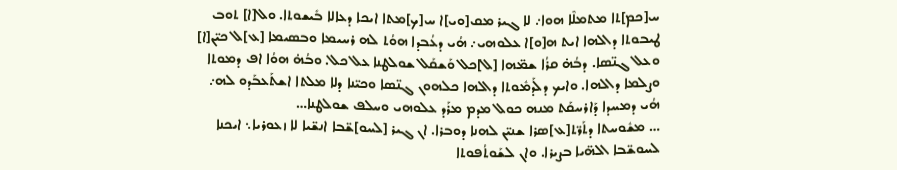ܚ[ܟܡ]ܬܐ ܡܬܡܠܶܐ ܗܘܐ܇ ܠܐ ܓܝܪ ܡܩ[ܘܝ]ܐ ܚ[ܟ]ܡܬܐ ܐܝܟܐ ܕܥܐܠܐ ܒܺܝܫܘܬܐ. ܘܠ[ܐ] ܬܘܒ ܛܝܒܘܬܐ ܕܐܠܗܐ ܐܝܬ ܗ[ܘ]ܐ ܥܠܘܗܝ܇ ܗܳܝ ܕܥܳܒܕܐ ܗܘܳܬ ܠܗ ܪܚܝܡܐ ܘܒܣܝܡܐ [ܥ]ܠ ܟܝ̈ܢ[ܐ] ܘܥܠ ܓܢ̈ܣܐ. ܕܒܳܗ̇ ܩܪܳܐ ܫܡ̈ܗܐ [ܠ]ܟܠ ܘܰܫܩܰܠ ܫܘܠܛܢܐ ܥܠ ܟܠ. ܘܒܳܗ̇ ܗܘܳܐ ܐܦ ܕܡܘܬܐ ܘܨܠܡܐ ܕܐܠܗܐ. ܘܐܝܟ ܕܠܰܕܡܽܘܬܐ ܕܐܠܗܐ ܟܠܗܘܢ ܓܢ̈ܣܐ ܘܟܝ̈ܢܐ ܕܠܐ ܡܠܬܐ ܐܫܬܰܥܒܰܕܘ ܠܗ܇ ܗܳܝ ܕܡܚܕܐ ܕܰܐܪܚܩܰܬ ܡܢܗ ܟܘܠ ܡܕܡ ܡܪܰܕ ܥܠܘܗܝ ܘܚܠܦ ܫܘܠܛܢܐ…
… ܡܫܽܘܚܬܐ ܕܬܰܖ̈ܬ[ܥ]ܣܪܐ ܫܢܝ̈ܢ ܠܗܢܐ ܕܘܒܪܐ. ܐܢ ܓܝܪ [ܠܚܘ]ܫ̈ܒܐ ܐܢܫ̈ܝܐ ܠܐ ܙܥܘܪܝܐ܆ ܐܝܟܢܐ ܠܚܘܫ̈ܒܐ ܐܠܗ̈ܝܐ ܒܨܝܪܐ. ܘܐܢ ܠܫܰܘܬܳܦܘܬܐ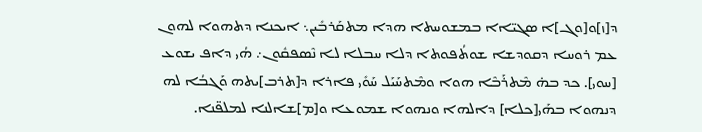ܕ[ܙ]ܘ[ܘܓ]ܐ ܣܓܝ̈ܐܐ ܒܡܫܘܚܬܐ ܗܕܐ ܡܬܩܰܪܒܺܝܢ܆ ܐܝܟܢܐ ܕܬܗܘܐ ܠܗܘܢ ܥܡ ܪܘܚܐ ܕܩܘܕܫܐ ܫܘܬܳܦܘܬܐ ܕܠܐ ܚܒܠܐ ܠܐ ܢܶܣܦܩܽܘܢ܇ ܗܳܝ ܕܐܦ ܝܫܘܥ [ܚܘܝ]. ܟܕ ܒܗ̇ ܡܶܬܪܰܒܶܐ ܗܘܐ ܘܡܶܬܚܰܝܰܠ ܚܰܘܺܝ ܦܐܪܐ ܕ[ܬܪܒ]ܝܬܗ ܘܰܓܒܳܐ ܠܗ ܕܢܗܘܐ ܒܗܰܝ[ܟܠܐ] ܕܐܠܗܐ ܘܢܗܘܐ ܫܡܘܥܐ ܘ[ܡ]ܫܐܠܢܐ ܠܡܠܦ̈ܢܐ.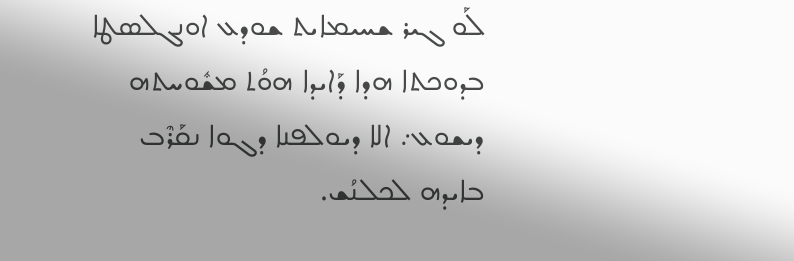ܠܰܘ ܓܝܪ ܫܚܝܡܐܝܬ ܫܘܕܥ ܐܘܢܓܠܣܛܐ ܒܕܘܟܬܐ ܗܕܐ ܕܰܐܝܕܐ ܗܘܳܬ ܡܫܽܘܚܬܗ ܕܝܫܘܥ܇ ܐܠܐ ܕܝܘܠܦܢܐ ܕܓܘܐ ܢܩܰܪܶܒ ܒܐܝܕܗ ܠܟܠܢܳܫ.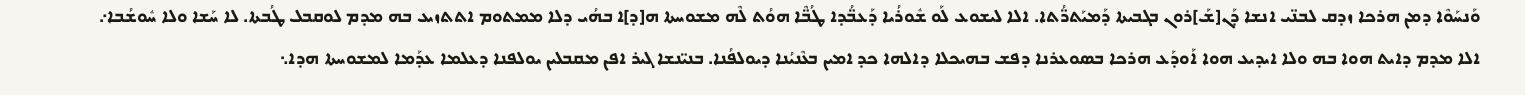ܘܰܢܚܰܘܶܐ ܕܡܢ ܗܪܟܐ ܙܕܩ ܠܒܢ̈ܝ ܐܢܫܐ ܕܰܢ[ܫܰ]ܪܘܢ ܒܓܒܝܬܐ ܕܰܡܝܰܬܖ̈ܳܬܐ. ܐܠܐ ܠܝܫܘܥ ܠܰܘ ܫܽܘܪܳܝܐ ܕܰܥܒ̈ܳܕܐ ܛܳܒ̈ܶܐ ܗܘܳܬ ܠܶܗ ܡܫܘܚܬܐ ܗ[ܕ]ܐ ܒܗܳܝ ܕܠܐ ܡܡܬܘܡ ܐܬܬܙܝܥ ܒܗ ܡܕܡ ܠܘܩܒܠ ܛܳܒܬܐ. ܠܐ ܚܰܫܐ ܘܠܐ ܚܽܘܫܳܒܐ܇ ܐܠܐ ܡܕܡ ܕܐܝܬ ܗܘܐ ܒܗ ܘܠܐ ܐܝܕܝܥ ܗܘܐ ܐܰܘܕܰܥ ܗܪܟܐ ܒܣܘܥܪܢܐ ܕܦܫ ܒܗܝܟܠܐ ܕܐܠܗܐ ܟܕ ܐܡܝܢ ܒܥܶܢܝܳܢܐ ܕܝܘܠܦܳܢܐ. ܒܢܝ̈ܢܫܐ ܓܝܪ ܐܦܢ ܡܩܒܠܝܢ ܝܘܠܦܢܐ ܕܥܠܡܐ ܥܕܰܡܐ ܠܡܫܘܚܬܐ ܗܕܐ܆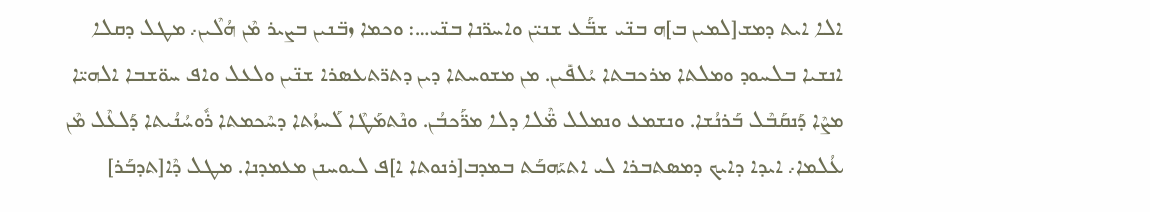ܐܠܐ ܐܝܬ ܕܡܫ[ܠܡܝܢ ܒ]ܗ ܒܢ̈ܝ ܫܒ̈ܰܥ ܫܢܝ̈ܢ ܘܐܚܖ̈ܢܐ ܒܢ̈ܝ…: ܘܟܡܐ ܙܒ̈ܢܝܢ ܒܨܝܪ ܡܶܢ ܗܳܠܶܝܢ܇ ܡܛܠ ܕܩܠܐ ܐܢܫܝܐ ܒܠܚܘܕ ܘܡܠܬܐ ܡܪܟܒܬܐ ܝܳܠܦܺܝܢ. ܡܢ ܡܫܘܚܬܐ ܕܝܢ ܕܬܖ̈ܬܥܣܪܐ ܫܢ̈ܝܢ ܘܠܥܠ ܘܐܦ ܚܘ̈ܫܒܐ ܐܠܗܝ̈ܐ ܡܨܶܐ ܕܰܢܩܰܒܶܠ ܒܰܪܢܳܫܐ. ܘܢܫܡܥ ܘܢܡܠܠ ܡ̈ܶܠܐ ܕܠܐ ܡܖ̈ܰܟܒܳܢ. ܘܢܶܬܡܰܛܶܐ ܠܰܚܙܳܬܐ ܕܚܶܟܡܬܐ ܪܽܘܚܳܢܳܝܬܐ ܕܰܠܥܶܠ ܡܶܢ ܥܳܠܡܐ܇ ܐܝܕܐ ܕܐܝܟ ܕܡܣܬܒܪܐ ܠܝ ܐܬܝܰܗܒܰܬ ܒܡܕܒ[ܪܢܘܬܐ ܐ]ܦ ܠܝܘܚܢܢ ܡܥܡܕܢܐ. ܡܛܠ ܕܶܐ[ܬܕܒܰܪ]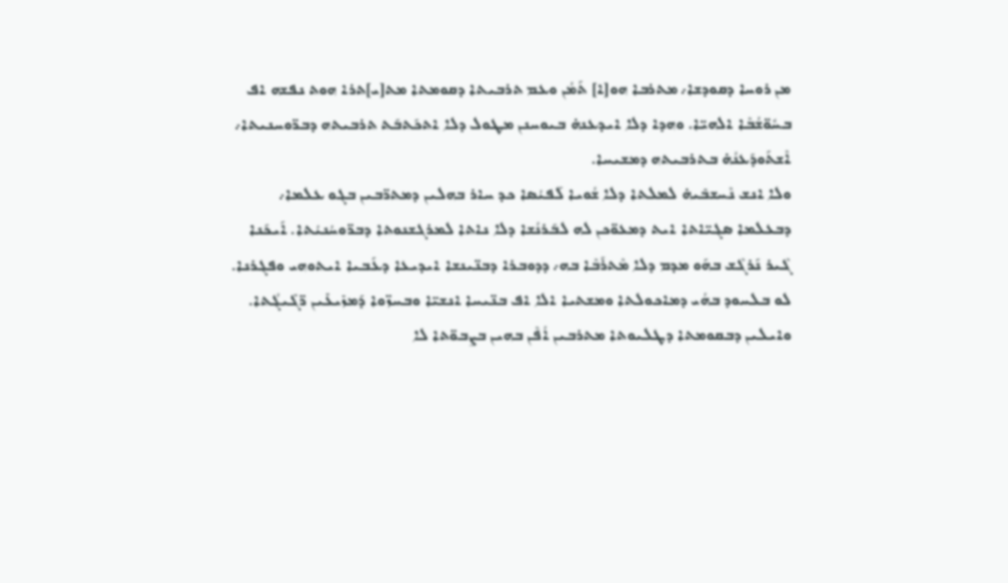ܡܢ ܪܘܚܐ ܕܩܘܕܫܐ܇ ܡܬܪܒܐ ܗܘ[ܐ] ܬܰܡܳܢ ܘܥܡ ܬܪܒܝܬܐ ܕܩܘܡܬܐ ܡܬ[ܝ]ܬܪܐ ܗܘܬ ܢܦܫܗ ܐܦ ܒܚܽܘ̈ܫܳܒܶܐ ܐܠܗܝ̈ܐ. ܘܗܕܐ ܕܠܐ ܐܝܕܥܢܗ̇ ܒܝܘܚܢܢ ܡܛܘܠ ܕܠܐ ܐܬܟܰܬܒܰܬ ܬܪܒܝܬܗ ܕܒܖ̈ܘܚܢܝܬܐ܇ ܐܶܫܬܰܘܕܰܥܢܳܗ̇ ܒܬܪܒܝܬܗ ܕܡܫܝܚܐ.
ܘܠܐ ܐܢܫ ܢܶܚܫܒܺܝܗ̇ ܠܡܠܬܐ ܕܠܐ ܫܳܘܝܐ ܠܰܦܝܳܣܐ ܟܕ ܚܐܪ ܒܗܠܝܢ ܕܡܬܖ̈ܒܝܢ ܒܓܘ ܥܠܡܐ܇ ܕܒܥܠܡܐ ܣܓܝ̈ܐܬܐ ܐܝܬ ܕܡܥܘ̈ܟܢ ܠܗ ܠܒܰܪܢܳܫܐ ܕܠܐ ܢܐܬܐ ܠܡܪܓܫܢܘܬܐ ܕܒܖ̈ܘܚܳܢܝܳܬܐ. ܐܰܝܟܰܢܐ ܓܶܝܪ ܢܰܪܓܶܫ ܒܗܰܘ ܡܕܡ ܕܠܐ ܡܶܬܪܰܒܶܐ ܒܗ܇ ܕܕܘܒܪܐ ܕܒܢ̈ܝܢܫܐ ܐܝܕܝܥܐ ܕܥܰܒܝܐ ܐܝܬܘܗܝ ܘܦܓܪܢܐ. ܠܘ ܒܠܚܘܕ ܒܗܳܝ ܕܡܐܟܘܠܬܐ ܘܡܫܬܝܐ ܐܠܐ ܐܦ ܒܢ̈ܝܚܐ ܐܢܫܝ̈ܐ ܘܒܚܙ̈ܘܐ ܕܰܡܙܺܝܥܺܝܢ ܖ̈ܓܺܝܓܳܬܐ. ܘܐܝܠܝܢ ܕܒܩܘܡܬܐ ܕܛܠܝܘܬܐ ܡܬܪܒܝܢ ܐܳܦܶܢ ܒܗܝܢ ܒܨܒܘ̈ܬܐ ܠܐ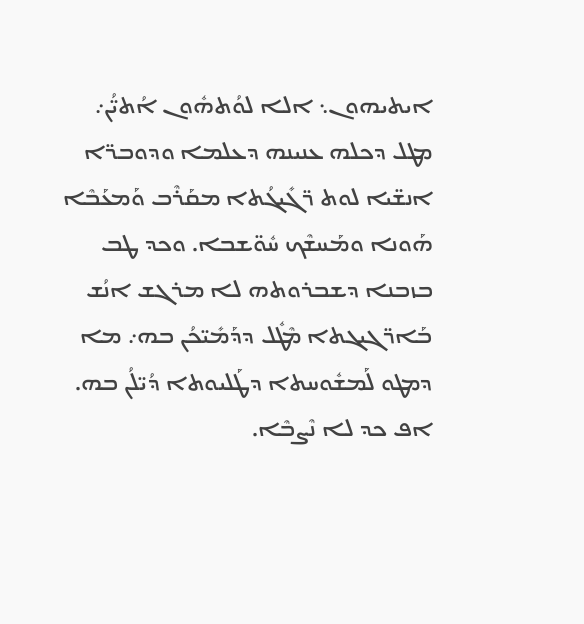ܐܝܬܝܗܘܢ܆ ܐܠܐ ܠܘܳܬܗܽܘܢ ܐܳܬܝ̈ܳܢ܇ ܡܛܠ ܕܟܠܗ ܥܢܝܢܗ ܕܥܠܡܐ ܘܕܘܒܖ̈ܐ ܐܢܫ̈ܝܐ ܠܘܬ ܖ̈ܓܺܝܓܳܬܐ ܡܩܰܪܶܒ ܘܰܡܥܰܒܶܐ ܗܰܘܢܐ ܘܡܰܚܫܶܟ ܚܽܘ̈ܫܒܐ. ܘܟܕ ܛܒ ܒܙܒܢܐ ܕܫܒܪܘܬܗ ܠܐ ܡܪܓܫ ܐܢܳܫ ܒܰܐܖ̈ܓܝܓܬܐ ܡܶܛܽܠ ܕܕܰܡܺܝ̈ܟܳܢ ܒܗ܇ ܡܐ ܕܡܛܘ ܠܰܡܫܽܘܚܬܐ ܕܛܰܠܝܘܬܐ ܕܳܝ̈ܠܳܢ ܒܗ. ܐܦ ܟܕ ܠܐ ܢܶܨܒܶܐ.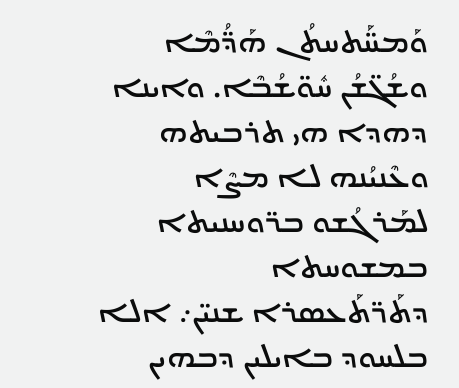ܘܰܡܚ̈ܰܬܚܬܳܢ ܗܰܕ̈ܳܡܶܐ ܘܫܳܓ̈ܫܳܢ ܚܽܘ̈ܫܳܒܶܐ. ܘܐܝܢܐ ܕܗܕܐ ܗܝ ܬܪܒܝܬܗ ܘܥܶܢܝܳܢܗ ܠܐ ܡܨܶܐ ܠܡܰܪܓܳܫܘ ܒܖ̈ܘܚܢܝܬܐ ܒܡܫܘܚܬܐ ܕܬܰܖ̈ܬܰܥܣܪܐ ܫܢܝ̈ܢ܇ ܐܠܐ ܒܠܚܘܕ ܒܐܝܠܝܢ ܕܒܗܝܢ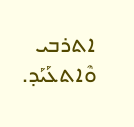ܐܬܪܒܝ ܘܶܐܬܥܰܝܰܕ.